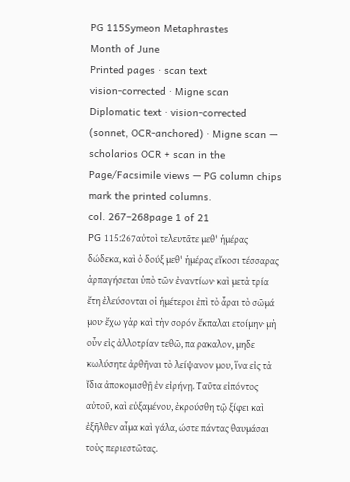PG 115Symeon Metaphrastes
Month of June
Printed pages · scan text
vision-corrected · Migne scan
Diplomatic text · vision-corrected (sonnet, OCR-anchored) · Migne scan — scholarios OCR + scan in the Page/Facsimile views — PG column chips mark the printed columns.
col. 267–268page 1 of 21
PG 115:267αὐτοὶ τελευτᾶτε μεθ' ἡμέρας δώδεκα, καὶ ὁ δούξ μεθ' ἡμέρας εἴκοσι τέσσαρας ἁρπαγήσεται ὑπὸ τῶν ἐναντίων· καὶ μετὰ τρία ἔτη ἐλεύσονται οἱ ἡμέτεροι ἐπὶ τὸ ἆραι τὸ σῶμά μου· ἔχω γὰρ καὶ τὴν σορόν ἔκπαλαι ετοίμην· μὴ οὖν εἰς ἀλλοτρίαν τεθῶ, πα ρακαλον, μηδε κωλύσητε ἀρθῆναι τὸ λείψανον μου, ἵνα εἰς τὰ ἴδια ἀποκομισθῇ ἐν εἰρήνῃ. Ταῦτα εἰπόντος αὐτοῦ, καὶ εὐξαμένου, ἐκρούσθη τῷ ξίφει καὶ ἐξῆλθεν αἷμα καὶ γάλα, ώστε πάντας θαυμάσαι τοὺς περιεστῶτας.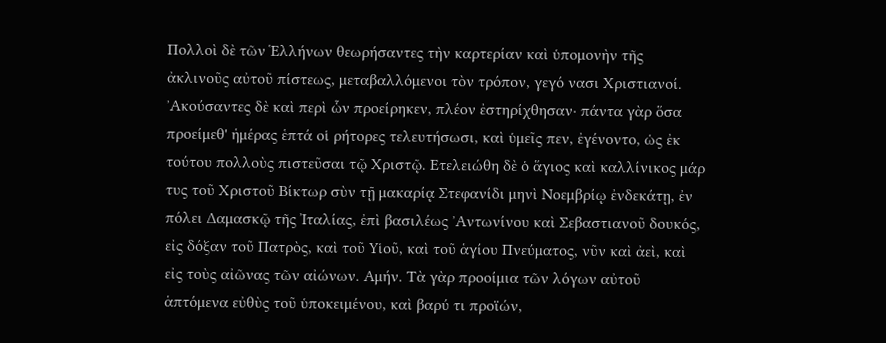Πολλοὶ δὲ τῶν Ἑλλήνων θεωρήσαντες τὴν καρτερίαν καὶ ὑπομονὴν τῆς ἀκλινοῦς αὐτοῦ πίστεως, μεταβαλλόμενοι τὸν τρόπον, γεγό νασι Χριστιανοί. ᾿Ακούσαντες δὲ καὶ περὶ ὧν προείρηκεν, πλέον ἐστηρίχθησαν· πάντα γὰρ ὅσα προείμεθ' ἡμέρας ἑπτά οἱ ρήτορες τελευτήσωσι, καὶ ὑμεῖς πεν, ἐγένοντο, ὡς ἐκ τούτου πολλοὺς πιστεῦσαι τῷ Χριστῷ. Ετελειώθη δὲ ὁ ἅγιος καὶ καλλίνικος μάρ τυς τοῦ Χριστοῦ Βίκτωρ σὺν τῇ μακαρίᾳ Στεφανίδι μηνὶ Νοεμβρίῳ ἐνδεκάτῃ, ἐν πόλει Δαμασκῷ τῆς Ἰταλίας, ἐπὶ βασιλέως ᾿Αντωνίνου καὶ Σεβαστιανοῦ δουκός, εἰς δόξαν τοῦ Πατρὸς, καὶ τοῦ Υἱοῦ, καὶ τοῦ ἁγίου Πνεύματος, νῦν καὶ ἀεὶ, καὶ εἰς τοὺς αἰῶνας τῶν αἰώνων. Αμήν. Τὰ γὰρ προοίμια τῶν λόγων αὐτοῦ ἁπτόμενα εὐθὺς τοῦ ὑποκειμένου, καὶ βαρύ τι προϊών,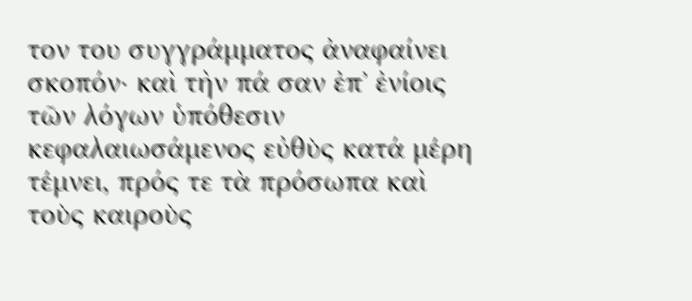τον του συγγράμματος ἀναφαίνει σκοπόν· καὶ τὴν πά σαν ἐπ᾿ ἐνίοις τῶν λόγων ὑπόθεσιν κεφαλαιωσάμενος εὐθὺς κατά μέρη τέμνει, πρός τε τὰ πρόσωπα καὶ τοὺς καιροὺς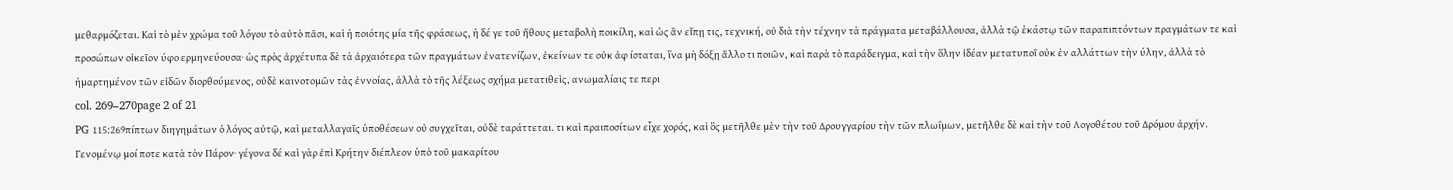μεθαρμόζεται. Καὶ τὸ μὲν χρώμα τοῦ λόγου τὸ αὐτὸ πᾶσι, καὶ ἡ ποιότης μία τῆς φράσεως, ἡ δέ γε τοῦ ἤθους μεταβολὴ ποικίλη, καὶ ὡς ἂν εἴπῃ τις, τεχνική, οὐ διὰ τὴν τέχνην τὰ πράγματα μεταβάλλουσα, ἀλλὰ τῷ ἑκάστῳ τῶν παραπιπτόντων πραγμάτων τε καὶ προσώπων οἰκεῖον ύφο ερμηνεύουσα· ὡς πρὸς ἀρχέτυπα δὲ τὰ ἀρχαιότερα τῶν πραγμάτων ἐνατενίζων, ἐκείνων τε οὐκ ἀφ ίσταται, ἵνα μὴ δόξῃ ἄλλο τι ποιῶν, καὶ παρὰ τὸ παράδειγμα, καὶ τὴν ὅλην ἰδέαν μετατυποῖ οὐκ ἐν αλλάττων τὴν ύλην, ἀλλὰ τὸ ἡμαρτημένον τῶν εἰδῶν διορθούμενος, οὐδὲ καινοτομῶν τὰς ἐννοίας, ἀλλὰ τὸ τῆς λέξεως σχήμα μετατιθεὶς, ανωμαλίαις τε περι
col. 269–270page 2 of 21
PG 115:269πίπτων διηγημάτων ὁ λόγος αὐτῷ, καὶ μεταλλαγαῖς ὑποθέσεων οὐ συγχεῖται, οὐδὲ ταράττεται. τι καὶ πραιποσίτων εἶχε χορός, καὶ ὃς μετῆλθε μὲν τὴν τοῦ Δρουγγαρίου τὴν τῶν πλωΐμων, μετῆλθε δὲ καὶ τὴν τοῦ Λογοθέτου τοῦ Δρόμου ἀρχήν. Γενομένῳ μοί ποτε κατὰ τὸν Πάρον· γέγονα δέ καὶ γὰρ ἐπὶ Κρήτην διέπλεον ὑπὸ τοῦ μακαρίτου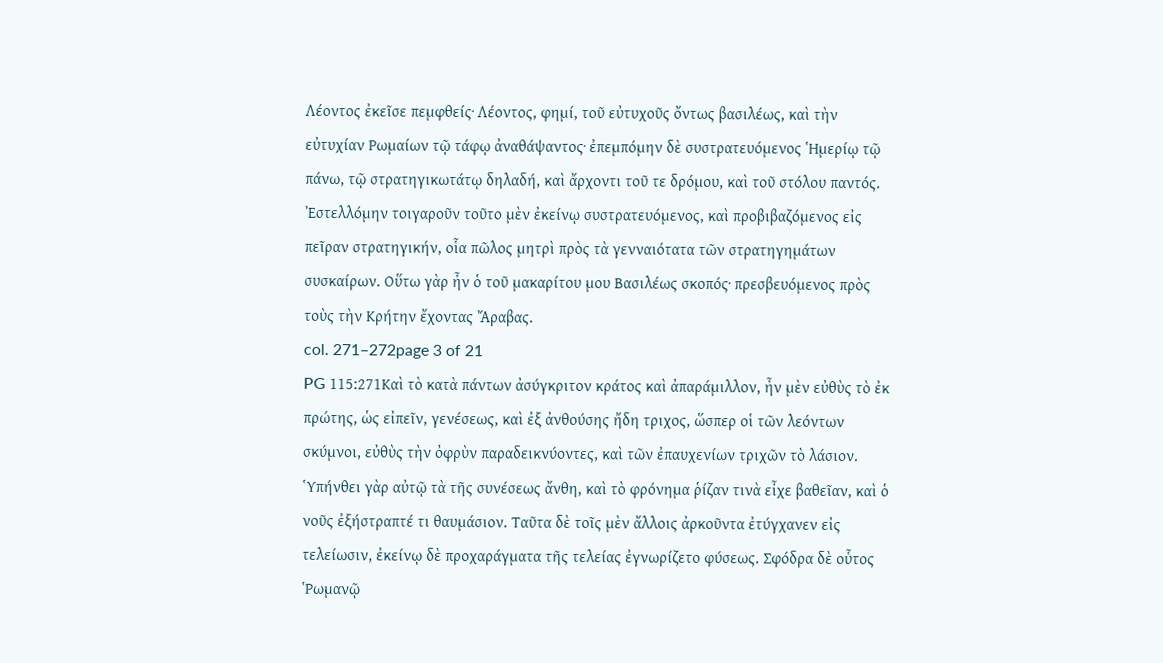Λέοντος ἐκεῖσε πεμφθείς· Λέοντος, φημί, τοῦ εὐτυχοῦς ὄντως βασιλέως, καὶ τὴν εὐτυχίαν Ρωμαίων τῷ τάφῳ ἀναθάψαντος· ἐπεμπόμην δὲ συστρατευόμενος Ἡμερίῳ τῷ πάνω, τῷ στρατηγικωτάτῳ δηλαδή, καὶ ἄρχοντι τοῦ τε δρόμου, καὶ τοῦ στόλου παντός. Ἐστελλόμην τοιγαροῦν τοῦτο μὲν ἐκείνῳ συστρατευόμενος, καὶ προβιβαζόμενος εἰς πεῖραν στρατηγικήν, οἷα πῶλος μητρὶ πρὸς τὰ γενναιότατα τῶν στρατηγημάτων συσκαίρων. Οὕτω γὰρ ἦν ὁ τοῦ μακαρίτου μου Βασιλέως σκοπός· πρεσβευόμενος πρὸς τοὺς τὴν Κρήτην ἔχοντας Ἄραβας.
col. 271–272page 3 of 21
PG 115:271Καὶ τὸ κατὰ πάντων ἀσύγκριτον κράτος καὶ ἀπαράμιλλον, ἦν μὲν εὐθὺς τὸ ἐκ πρώτης, ὡς εἰπεῖν, γενέσεως, καὶ ἐξ ἀνθούσης ἤδη τριχος, ὥσπερ οἱ τῶν λεόντων σκύμνοι, εὐθὺς τὴν ὀφρὺν παραδεικνύοντες, καὶ τῶν ἐπαυχενίων τριχῶν τὸ λάσιον. Ὑπήνθει γὰρ αὐτῷ τὰ τῆς συνέσεως ἄνθη, καὶ τὸ φρόνημα ῥίζαν τινὰ εἶχε βαθεῖαν, καὶ ὁ νοῦς ἐξήστραπτέ τι θαυμάσιον. Ταῦτα δὲ τοῖς μὲν ἄλλοις ἀρκοῦντα ἐτύγχανεν εἰς τελείωσιν, ἐκείνῳ δὲ προχαράγματα τῆς τελείας ἐγνωρίζετο φύσεως. Σφόδρα δὲ οὗτος Ῥωμανῷ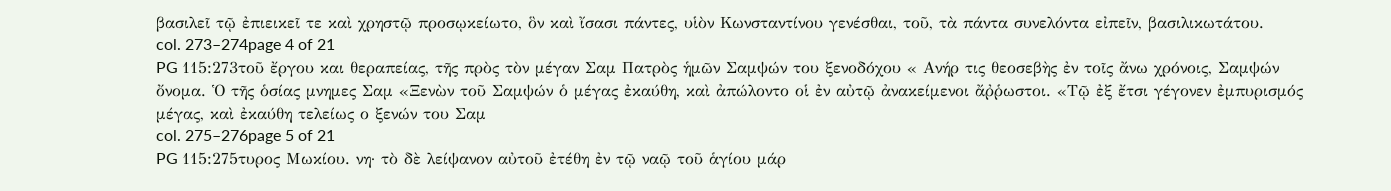βασιλεῖ τῷ ἐπιεικεῖ τε καὶ χρηστῷ προσῳκείωτο, ὃν καὶ ἴσασι πάντες, υἱὸν Κωνσταντίνου γενέσθαι, τοῦ, τὰ πάντα συνελόντα εἰπεῖν, βασιλικωτάτου.
col. 273–274page 4 of 21
PG 115:273τοῦ ἔργου και θεραπείας, τῆς πρὸς τὸν μέγαν Σαμ Πατρὸς ἡμῶν Σαμψών του ξενοδόχου « Ανήρ τις θεοσεβὴς ἐν τοῖς ἄνω χρόνοις, Σαμψών ὄνομα. Ὁ τῆς ὁσίας μνημες Σαμ «Ξενὼν τοῦ Σαμψών ὁ μέγας ἐκαύθη, καὶ ἀπώλοντο οἱ ἐν αὐτῷ ἀνακείμενοι ἄῤῥωστοι. «Τῷ ἐξ ἔτσι γέγονεν ἐμπυρισμός μέγας, καὶ ἐκαύθη τελείως ο ξενών του Σαμ
col. 275–276page 5 of 21
PG 115:275τυρος Μωκίου. νη· τὸ δὲ λείψανον αὐτοῦ ἐτέθη ἐν τῷ ναῷ τοῦ ἁγίου μάρ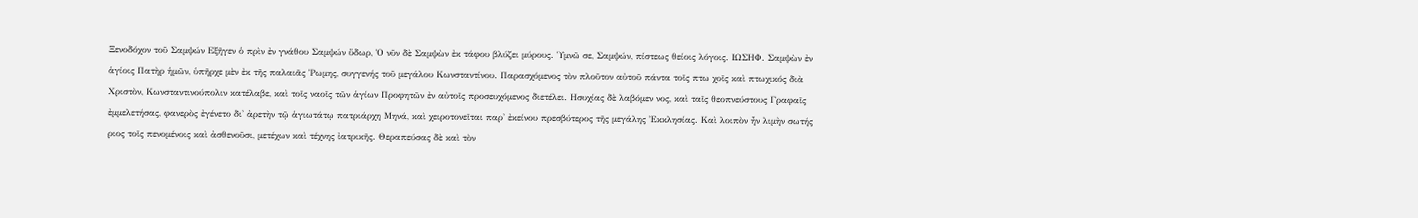Ξενοδόχον τοῦ Σαμψών Εξῆγεν ὁ πρὶν ἐν γνάθου Σαμψών ὕδωρ, Ὁ νῦν δὲ Σαμψὼν ἐκ τάφου βλύζει μύρους. Ὑμνῶ σε, Σαμψών, πίστεως θείοις λόγοις. ΙΩΣΗΦ. Σαμψὼν ἐν ἁγίοις Πατὴρ ἡμῶν, ὑπῆρχε μὲν ἐκ τῆς παλαιᾶς Ῥωμης, συγγενής τοῦ μεγάλου Κωνσταντίνου. Παρασχόμενος τὸν πλοῦτον αὐτοῦ πάντα τοῖς πτω χοῖς καὶ πτωχικός διὰ Χριστὸν, Κωνσταντινούπολιν κατέλαβε, καὶ τοῖς ναοῖς τῶν ἁγίων Προφητῶν ἐν αὐτοῖς προσευχόμενος διετέλει. Ησυχίας δὲ λαβόμεν νος, καὶ ταῖς θεοπνεύστους Γραφαῖς ἐμμελετήσας, φανερὸς ἐγένετο δι' ἀρετὴν τῷ ἁγιωτάτῳ πατριάρχη Μηνά, καὶ χειροτονεῖται παρ' ἐκείνου πρεσβύτερος τῆς μεγάλης Ἐκκλησίας. Καὶ λοιπὸν ἦν λιμὴν σωτής ριος τοῖς πενομένοις καὶ ἀσθενοῦσι, μετέχων καὶ τέχνης ἰατρικῆς. Θεραπεύσας δὲ καὶ τὸν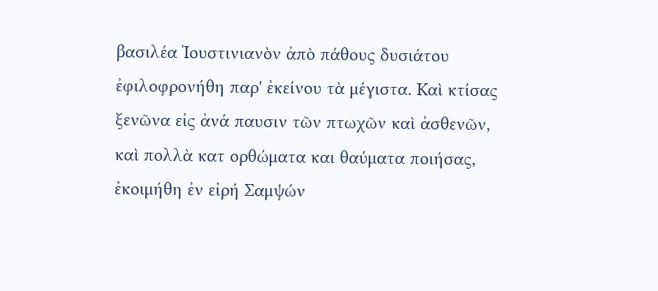βασιλέα Ἰουστινιανὸν ἀπὸ πάθους δυσιάτου ἐφιλοφρονήθη παρ' ἐκείνου τὰ μέγιστα. Καὶ κτίσας ξενῶνα εἰς ἀνά παυσιν τῶν πτωχῶν καὶ ἀσθενῶν, καὶ πολλὰ κατ ορθώματα και θαύματα ποιήσας, ἐκοιμήθη ἐν εἰρή Σαμψών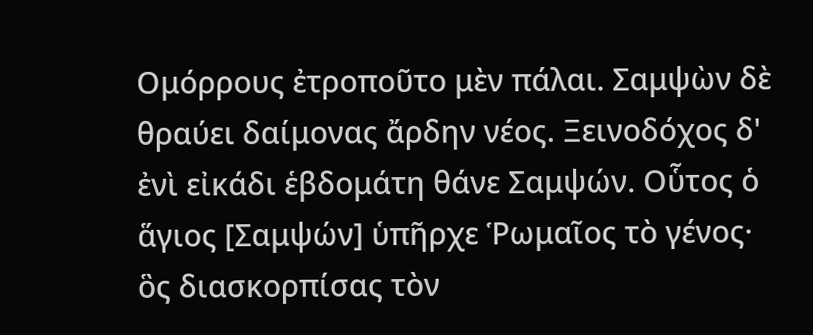Ομόρρους ἐτροποῦτο μὲν πάλαι. Σαμψὼν δὲ θραύει δαίμονας ἄρδην νέος. Ξεινοδόχος δ' ἐνὶ εἰκάδι ἑβδομάτη θάνε Σαμψών. Οὗτος ὁ ἅγιος [Σαμψών] ὑπῆρχε Ῥωμαῖος τὸ γένος· ὃς διασκορπίσας τὸν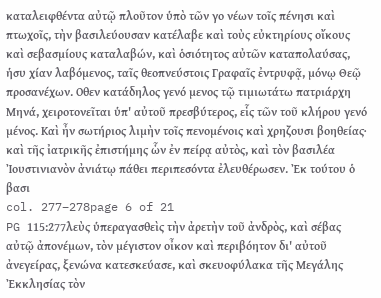καταλειφθέντα αὐτῷ πλοῦτον ὑπὸ τῶν γο νέων τοῖς πένησι καὶ πτωχοῖς, τὴν βασιλεύουσαν κατέλαβε καὶ τοὺς εὐκτηρίους οἴκους καὶ σεβασμίους καταλαβών, καὶ ὁσιότητος αὐτῶν καταπολαύσας, ἡσυ χίαν λαβόμενος, ταῖς θεοπνεύστοις Γραφαῖς ἐντρυφᾷ, μόνῳ Θεῷ προσανέχων. Οθεν κατάδηλος γενό μενος τῷ τιμιωτάτω πατριάρχη Μηνά, χειροτονεῖται ὑπ' αὐτοῦ πρεσβύτερος, εἷς τῶν τοῦ κλήρου γενό μένος. Καὶ ἦν σωτήριος λιμὴν τοῖς πενομένοις καὶ χρηζουσι βοηθείας· καὶ τῆς ἰατρικῆς ἐπιστήμης ὧν ἐν πείρᾳ αὐτὸς, καὶ τὸν βασιλέα Ἰουστινιανὸν ἀνιάτῳ πάθει περιπεσόντα ἐλευθέρωσεν. Ἐκ τούτου ὁ βασι
col. 277–278page 6 of 21
PG 115:277λεὺς ὑπεραγασθεὶς τὴν ἀρετὴν τοῦ ἀνδρὸς, καὶ σέβας αὐτῷ ἀπονέμων, τὸν μέγιστον οἶκον καὶ περιβόητον δι' αὐτοῦ ἀνεγείρας, ξενώνα κατεσκεύασε, καὶ σκευοφύλακα τῆς Μεγάλης Ἐκκλησίας τὸν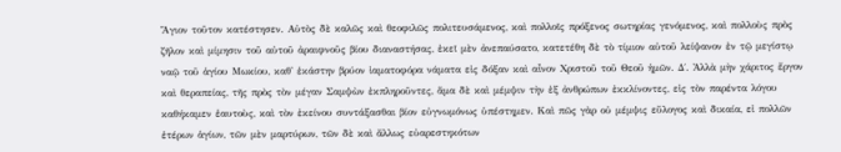Ἅγιον τοῦτον κατέστησεν. Αὐτὸς δὲ καλῶς καὶ θεοφιλῶς πολιτευσάμενος, καὶ πολλοῖς πρόξενος σωτηρίας γενόμενος, καὶ πολλοὺς πρὸς ζῆλον καὶ μίμησιν τοῦ αὐτοῦ ἀραιφνοῦς βίου διαναστήσας, ἐκεῖ μὲν ἀνεπαύσατο, κατετέθη δὲ τὸ τίμιον αὐτοῦ λείψανον ἐν τῷ μεγίστῳ ναῷ τοῦ ἁγίου Μωκίου, καθ' ἑκάστην βρύον ἰαματοφόρα νάματα εἰς δόξαν καὶ αἶνον Χριστοῦ τοῦ Θεοῦ ἡμῶν. Δ΄. Ἀλλὰ μὴν χάριτος ἔργον καὶ θεραπείας, τῆς πρὸς τὸν μέγαν Σαμψὼν ἐκπληροῦντες, ἅμα δὲ καὶ μέμψιν τὴν ἐξ ἀνθρώπων ἐκκλίνοντες, εἰς τὸν παρέντα λόγου καθήκαμεν ἑαυτοὺς, καὶ τὸν ἐκείνου συντάξασθαι βίον εὐγνωμόνως ὑπέστημεν. Καὶ πῶς γὰρ οὐ μέμψις εὔλογος καὶ δικαία, εἰ πολλῶν ἑτέρων ἁγίων, τῶν μὲν μαρτύρων, τῶν δὲ καὶ ἄλλως εὐαρεστηκότων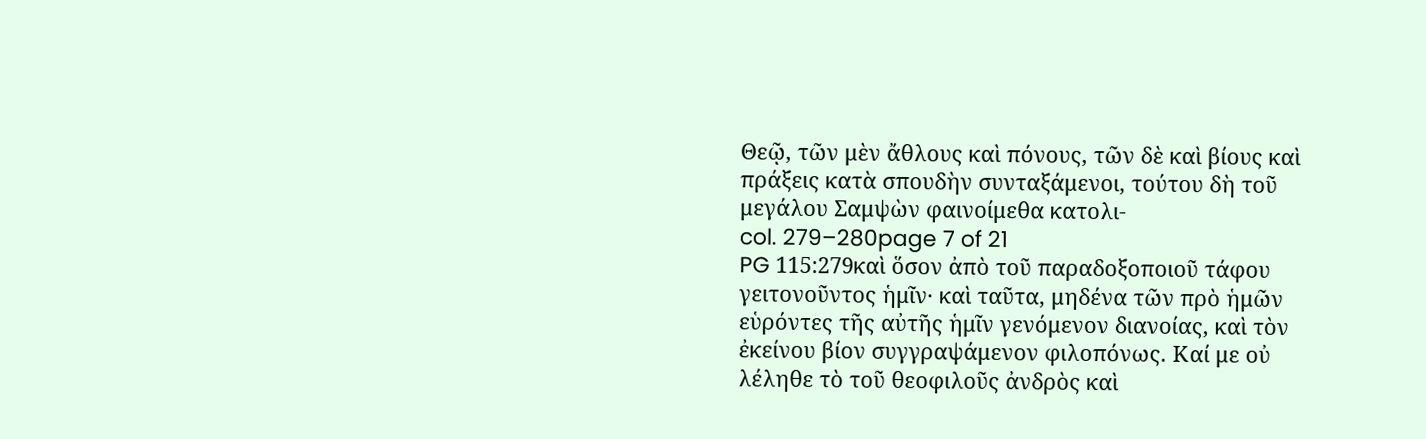Θεῷ, τῶν μὲν ἄθλους καὶ πόνους, τῶν δὲ καὶ βίους καὶ πράξεις κατὰ σπουδὴν συνταξάμενοι, τούτου δὴ τοῦ μεγάλου Σαμψὼν φαινοίμεθα κατολι-
col. 279–280page 7 of 21
PG 115:279καὶ ὅσον ἀπὸ τοῦ παραδοξοποιοῦ τάφου γειτονοῦντος ἡμῖν· καὶ ταῦτα, μηδένα τῶν πρὸ ἡμῶν εὑρόντες τῆς αὐτῆς ἡμῖν γενόμενον διανοίας, καὶ τὸν ἐκείνου βίον συγγραψάμενον φιλοπόνως. Καί με οὐ λέληθε τὸ τοῦ θεοφιλοῦς ἀνδρὸς καὶ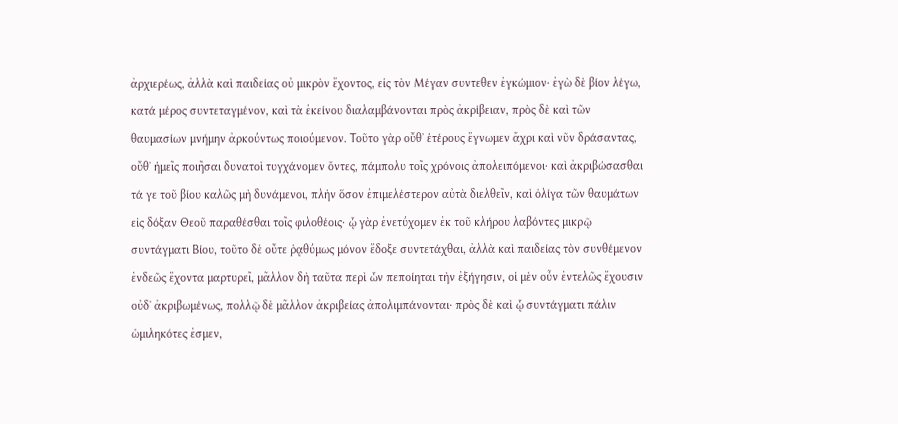ἀρχιερέως, ἀλλὰ καὶ παιδείας οὐ μικρὸν ἔχοντος, εἰς τὸν Μέγαν συντεθεν ἐγκώμιον· ἐγὼ δὲ βίον λέγω, κατά μέρος συντεταγμένον, καὶ τὰ ἐκείνου διαλαμβάνονται πρὸς ἀκρίβειαν, πρὸς δὲ καὶ τῶν θαυμασίων μνήμην ἀρκούντως ποιούμενον. Τοῦτο γὰρ οὔθ᾽ ἑτέρους ἔγνωμεν ἄχρι καὶ νῦν δράσαντας, οὔθ᾽ ἡμεῖς ποιῆσαι δυνατοὶ τυγχάνομεν ὄντες, πάμπολυ τοῖς χρόνοις ἀπολειπόμενοι· καὶ ἀκριβώσασθαι τά γε τοῦ βίου καλῶς μὴ δυνάμενοι, πλὴν ὅσον ἐπιμελέστερον αὐτὰ διελθεῖν, καὶ ὀλίγα τῶν θαυμάτων εἰς δόξαν Θεοῦ παραθέσθαι τοῖς φιλοθέοις· ᾧ γὰρ ἐνετύχομεν ἐκ τοῦ κλήρου λαβόντες μικρῷ συντάγματι Βίου, τοῦτο δὲ οὔτε ῥᾳθύμως μόνον ἔδοξε συντετάχθαι, ἀλλὰ καὶ παιδείας τὸν συνθέμενον ἐνδεῶς ἔχοντα μαρτυρεῖ, μᾶλλον δὴ ταῦτα περὶ ὧν πεποίηται τὴν ἐξήγησιν, οἱ μὲν οὖν ἐντελῶς ἔχουσιν οὐδ᾽ ἀκριβωμένως, πολλῷ δὲ μᾶλλον ἀκριβείας ἀπολιμπάνονται· πρὸς δὲ καὶ ᾧ συντάγματι πάλιν ὡμιληκότες ἐσμεν,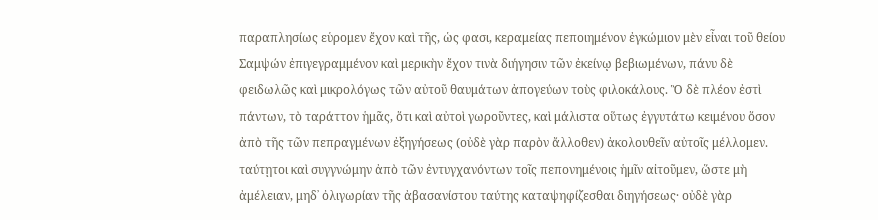παραπλησίως εὑρομεν ἔχον καὶ τῆς, ὡς φασι, κεραμείας πεποιημένον ἐγκώμιον μὲν εἶναι τοῦ θείου Σαμψών ἐπιγεγραμμένον καὶ μερικὴν ἔχον τινὰ διήγησιν τῶν ἐκείνῳ βεβιωμένων, πάνυ δὲ φειδωλῶς καὶ μικρολόγως τῶν αὐτοῦ θαυμάτων ἀπογεύων τοὺς φιλοκάλους. Ὃ δὲ πλέον ἐστὶ πάντων, τὸ ταράττον ἡμᾶς, ὅτι καὶ αὐτοὶ γωροῦντες, καὶ μάλιστα οὕτως ἐγγυτάτω κειμένου ὅσον ἀπὸ τῆς τῶν πεπραγμένων ἐξηγήσεως (οὐδὲ γὰρ παρὸν ἄλλοθεν) ἀκολουθεῖν αὐτοῖς μέλλομεν. ταύτῃτοι καὶ συγγνώμην ἀπὸ τῶν ἐντυγχανόντων τοῖς πεπονημένοις ἡμῖν αἰτοῦμεν, ὥστε μὴ ἀμέλειαν, μηδ᾽ ὀλιγωρίαν τῆς ἀβασανίστου ταύτης καταψηφίζεσθαι διηγήσεως· οὐδὲ γὰρ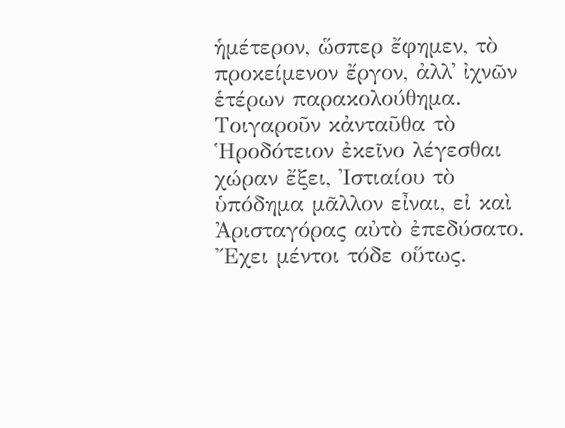ἡμέτερον, ὥσπερ ἔφημεν, τὸ προκείμενον ἔργον, ἀλλ᾽ ἰχνῶν ἑτέρων παρακολούθημα. Τοιγαροῦν κἀνταῦθα τὸ Ἡροδότειον ἐκεῖνο λέγεσθαι χώραν ἔξει, Ἰστιαίου τὸ ὑπόδημα μᾶλλον εἶναι, εἰ καὶ Ἀρισταγόρας αὐτὸ ἐπεδύσατο. Ἔχει μέντοι τόδε οὕτως.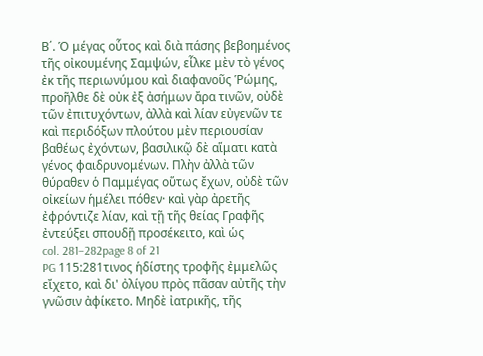Β΄. Ὁ μέγας οὗτος καὶ διὰ πάσης βεβοημένος τῆς οἰκουμένης Σαμψών, εἷλκε μὲν τὸ γένος ἐκ τῆς περιωνύμου καὶ διαφανοῦς Ῥώμης, προῆλθε δὲ οὐκ ἐξ ἀσήμων ἄρα τινῶν, οὐδὲ τῶν ἐπιτυχόντων, ἀλλὰ καὶ λίαν εὐγενῶν τε καὶ περιδόξων πλούτου μὲν περιουσίαν βαθέως ἐχόντων, βασιλικῷ δὲ αἵματι κατὰ γένος φαιδρυνομένων. Πλὴν ἀλλὰ τῶν θύραθεν ὁ Παμμέγας οὕτως ἔχων, οὐδὲ τῶν οἰκείων ἡμέλει πόθεν· καὶ γὰρ ἀρετῆς ἐφρόντιζε λίαν, καὶ τῇ τῆς θείας Γραφῆς ἐντεύξει σπουδῇ προσέκειτο, καὶ ὡς
col. 281–282page 8 of 21
PG 115:281τινος ἡδίστης τροφῆς ἐμμελῶς εἴχετο, καὶ δι' ὀλίγου πρὸς πᾶσαν αὐτῆς τὴν γνῶσιν ἀφίκετο. Μηδὲ ἰατρικῆς, τῆς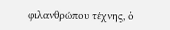φιλανθρώπου τέχνης, ὁ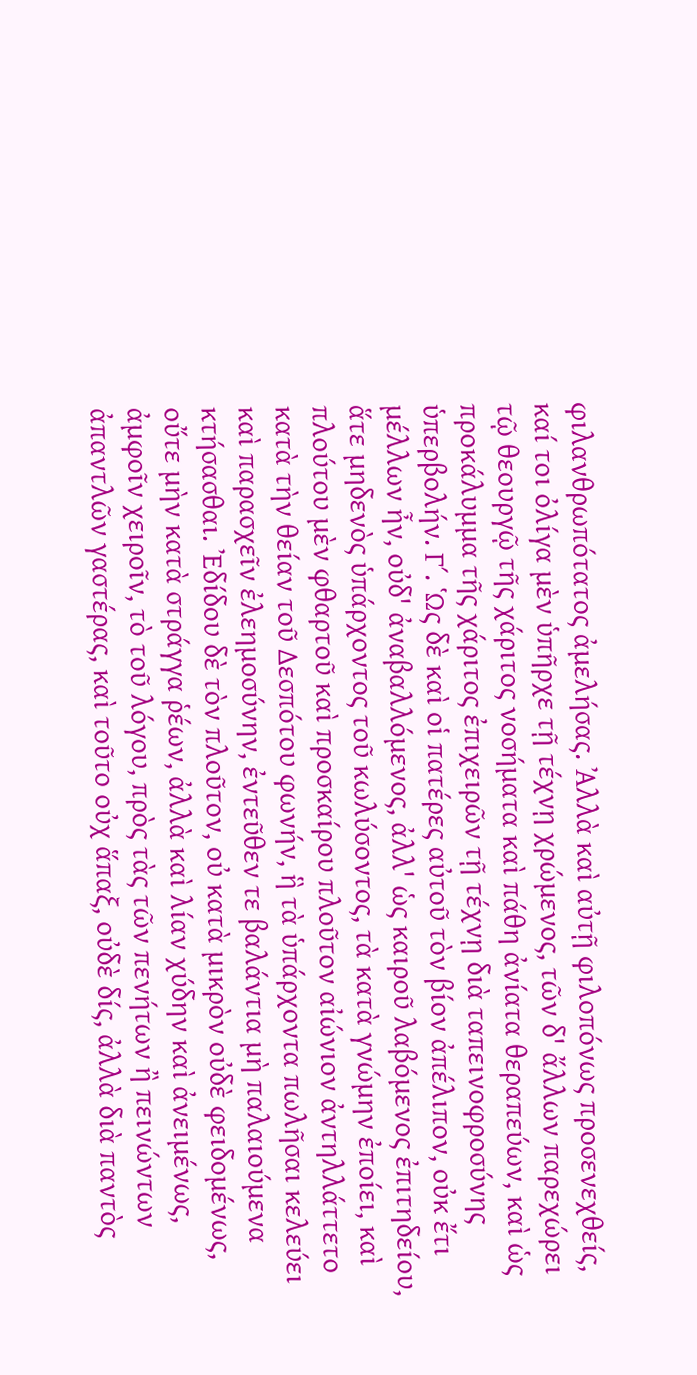φιλανθρωπότατος ἀμελήσας. Ἀλλὰ καὶ αὐτῇ φιλοπόνως προσενεχθείς, καί τοι ὀλίγα μὲν ὑπῆρχε τῇ τέχνῃ χρώμενος, τῶν δ' ἄλλων παρεχώρει τῷ θεουργῷ τῆς χάριτος νοσήματα καὶ πάθη ἀνίατα θεραπεύων, καὶ ὡς προκάλυμμα τῆς χάριτος ἐπιχειρῶν τῇ τέχνῃ διὰ ταπεινοφροσύνης ὑπερβολήν. Γ΄. Ὡς δὲ καὶ οἱ πατέρες αὐτοῦ τὸν βίον ἀπέλιπον, οὐκ ἔτι μέλλων ἦν, οὐδ' ἀναβαλλόμενος, ἀλλ' ὡς καιροῦ λαβόμενος ἐπιτηδείου, ἅτε μηδενὸς ὑπάρχοντος τοῦ κωλύσοντος, τὰ κατὰ γνώμην ἐποίει, καὶ πλούτου μὲν φθαρτοῦ καὶ προσκαίρου πλοῦτον αἰώνιον ἀντηλλάττετο κατὰ τὴν θείαν τοῦ Δεσπότου φωνήν, ἣ τὰ ὑπάρχοντα πωλῆσαι κελεύει καὶ παρασχεῖν ἐλεημοσύνην, ἐντεῦθεν τε βαλάντια μὴ παλαιούμενα κτήσασθαι. Ἐδίδου δὲ τὸν πλοῦτον, οὐ κατὰ μικρὸν οὐδὲ φειδομένως, οὔτε μὴν κατὰ στράγγα ῥέων, ἀλλὰ καὶ λίαν χύδην καὶ ἀνειμένως, ἀμφοῖν χειροῖν, τὸ τοῦ λόγου, πρὸς τὰς τῶν πενήτων ἢ πεινώντων ἀπαντλῶν γαστέρας, καὶ τοῦτο οὐχ ἅπαξ, οὐδὲ δίς, ἀλλὰ διὰ παντὸς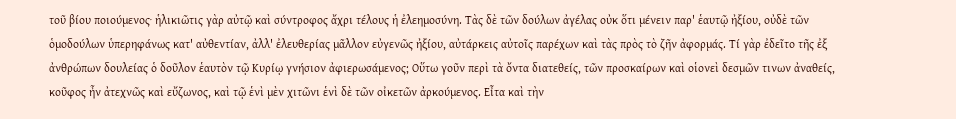τοῦ βίου ποιούμενος· ἡλικιῶτις γὰρ αὐτῷ καὶ σύντροφος ἄχρι τέλους ἡ ἐλεημοσύνη. Τὰς δὲ τῶν δούλων ἀγέλας οὐκ ὅτι μένειν παρ' ἑαυτῷ ἠξίου, οὐδὲ τῶν ὁμοδούλων ὑπερηφάνως κατ' αὐθεντίαν, ἀλλ' ἐλευθερίας μᾶλλον εὐγενῶς ἠξίου, αὐτάρκεις αὐτοῖς παρέχων καὶ τὰς πρὸς τὸ ζῆν ἀφορμάς. Τί γὰρ ἐδεῖτο τῆς ἐξ ἀνθρώπων δουλείας ὁ δοῦλον ἑαυτὸν τῷ Κυρίῳ γνήσιον ἀφιερωσάμενος; Οὕτω γοῦν περὶ τὰ ὄντα διατεθείς, τῶν προσκαίρων καὶ οἱονεὶ δεσμῶν τινων ἀναθείς, κοῦφος ἦν ἀτεχνῶς καὶ εὔζωνος, καὶ τῷ ἑνὶ μὲν χιτῶνι ἑνὶ δὲ τῶν οἰκετῶν ἀρκούμενος. Εἶτα καὶ τὴν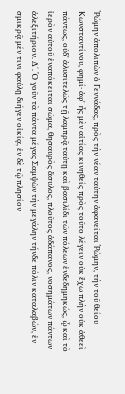Ῥώμην ἀπολιπὼν ὁ Γεννάδας, πρὸς τὴν νέαν ταύτην ἀφανεῖται Ῥώμην, τὴν τοῦ θείου Κωνσταντίνου, φημί· ἀφ' ἧς μὲν αἰτίας κινηθείς πρὸς τοῦτο λέγειν οὐκ ἔχω πλὴν οὐκ ἀθεεὶ πάντως, οὐδ' ἀλυσιτελῶς τῇ λαμπρᾷ ταύτῃ καὶ βασιλίδι τῶν πόλεων ἐνδεδημηκώς, ᾧ καὶ τὸ ἱερὸν αὐτοῦ ἐναπόκειται σῶμα, θησαυρὸς ἄσυλος, πλοῦτος ἀδάπανος, νοσημάτων πάντων ἀλεξιτήριον. Δ΄. Ὁ γοῦν τὰ πάντα μέγας Σαμψὼν τὴν μεγάλην τήνδε πόλιν καταλαβών, ἐν σμικρᾷ μέν τινι φαύλῃ διήγεν οἰκίᾳ, ἐν δὲ τῷ πλησίον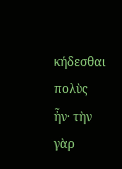κήδεσθαι πολὺς ἦν· τὴν γὰρ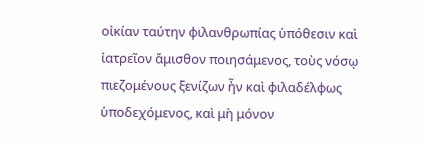οἰκίαν ταύτην φιλανθρωπίας ὑπόθεσιν καὶ ἰατρεῖον ἄμισθον ποιησάμενος, τοὺς νόσῳ πιεζομένους ξενίζων ἦν καὶ φιλαδέλφως ὑποδεχόμενος, καὶ μὴ μόνον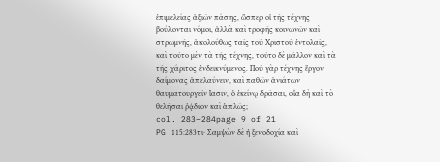ἐπιμελείας ἀξιῶν πάσης, ὥσπερ οἱ τῆς τέχνης βούλονται νόμοι, ἀλλὰ καὶ τροφῆς κοινωνῶν καὶ στρωμνῆς, ἀκολούθως ταῖς τοῦ Χριστοῦ ἐντολαῖς, καὶ τοῦτο μὲν τὰ τῆς τέχνης, τοῦτο δὲ μᾶλλον καὶ τὰ τῆς χάριτος ἐνδεικνύμενος. Ποῦ γὰρ τέχνης ἔργον δαίμονας ἀπελαύνειν, καὶ παθῶν ἀνιάτων θαυματουργεῖν ἴασιν, ὁ ἐκείνῳ δρᾶσαι, οἷα δὴ καὶ τὸ θελῆσαι ῥᾴδιον καὶ ἁπλῶς;
col. 283–284page 9 of 21
PG 115:283τι· Σαμψὼν δὲ ἡ ξενοδοχία καὶ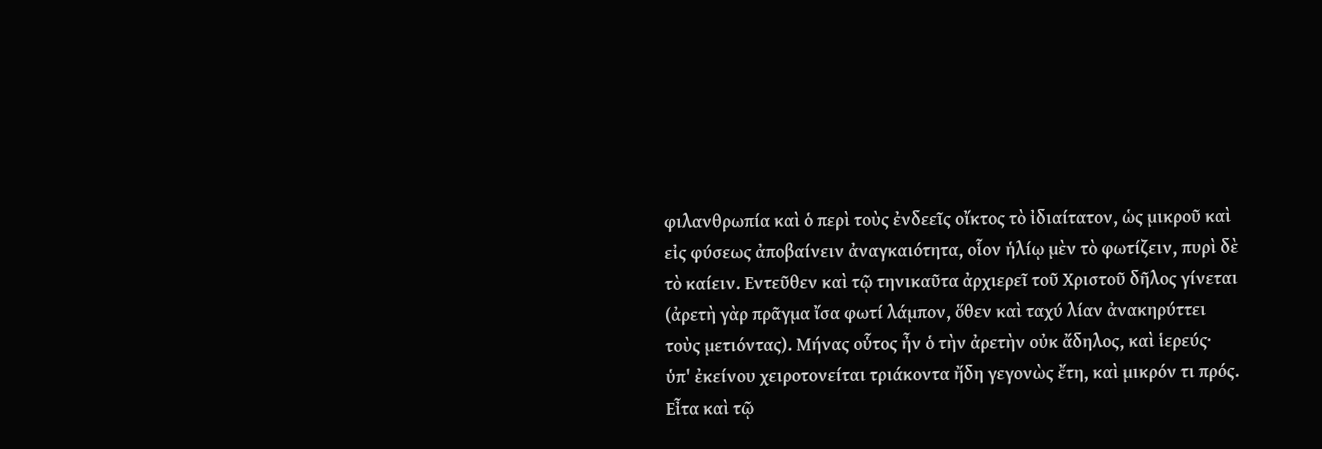φιλανθρωπία καὶ ὁ περὶ τοὺς ἐνδεεῖς οἴκτος τὸ ἰδιαίτατον, ὡς μικροῦ καὶ εἰς φύσεως ἀποβαίνειν ἀναγκαιότητα, οἷον ἡλίῳ μὲν τὸ φωτίζειν, πυρὶ δὲ τὸ καίειν. Εντεῦθεν καὶ τῷ τηνικαῦτα ἀρχιερεῖ τοῦ Χριστοῦ δῆλος γίνεται (ἀρετὴ γὰρ πρᾶγμα ἴσα φωτί λάμπον, ὅθεν καὶ ταχύ λίαν ἀνακηρύττει τοὺς μετιόντας). Μήνας οὗτος ἦν ὁ τὴν ἀρετὴν οὐκ ἄδηλος, καὶ ἱερεύς· ὑπ' ἐκείνου χειροτονείται τριάκοντα ἤδη γεγονὼς ἔτη, καὶ μικρόν τι πρός. Εἶτα καὶ τῷ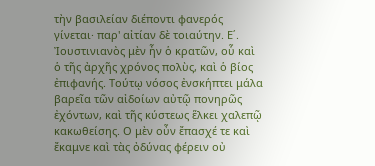τὴν βασιλείαν διέποντι φανερός γίνεται· παρ' αἰτίαν δὲ τοιαύτην. Ε΄. Ἰουστινιανὸς μὲν ἦν ὁ κρατῶν, οὗ καὶ ὁ τῆς ἀρχῆς χρόνος πολὺς, καὶ ὁ βίος ἐπιφανής. Τούτῳ νόσος ἐνσκήπτει μάλα βαρεῖα τῶν αἰδοίων αὐτῷ πονηρῶς ἐχόντων, καὶ τῆς κύστεως ἕλκει χαλεπῷ κακωθείσης. Ο μὲν οὖν ἔπασχέ τε καὶ ἔκαμνε καὶ τὰς ὀδύνας φέρειν οὐ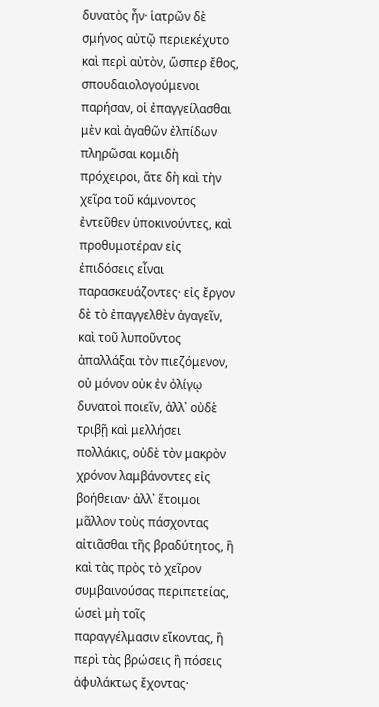δυνατὸς ἦν· ἱατρῶν δὲ σμήνος αὐτῷ περιεκέχυτο καὶ περὶ αὐτὸν, ὥσπερ ἔθος, σπουδαιολογούμενοι παρήσαν, οἱ ἐπαγγείλασθαι μὲν καὶ ἀγαθῶν ἐλπίδων πληρῶσαι κομιδὴ πρόχειροι, ἅτε δὴ καὶ τὴν χεῖρα τοῦ κάμνοντος ἐντεῦθεν ὑποκινούντες, καὶ προθυμοτέραν εἰς ἐπιδόσεις εἶναι παρασκευάζοντες· εἰς ἔργον δὲ τὸ ἐπαγγελθὲν ἀγαγεῖν, καὶ τοῦ λυποῦντος ἀπαλλάξαι τὸν πιεζόμενον, οὐ μόνον οὐκ ἐν ὀλίγῳ δυνατοὶ ποιεῖν, ἀλλ᾽ οὐδὲ τριβῇ καὶ μελλήσει πολλάκις, οὐδὲ τὸν μακρὸν χρόνον λαμβάνοντες εἰς βοήθειαν· ἀλλ᾽ ἕτοιμοι μᾶλλον τοὺς πάσχοντας αἰτιᾶσθαι τῆς βραδύτητος, ἢ καὶ τὰς πρὸς τὸ χεῖρον συμβαινούσας περιπετείας, ὡσεὶ μὴ τοῖς παραγγέλμασιν εἴκοντας, ἢ περὶ τὰς βρώσεις ἢ πόσεις ἀφυλάκτως ἔχοντας·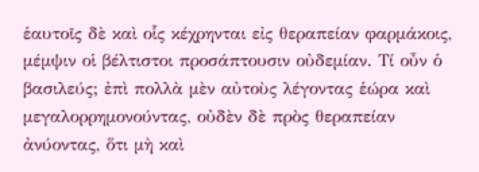ἑαυτοῖς δὲ καὶ οἷς κέχρηνται εἰς θεραπείαν φαρμάκοις, μέμψιν οἱ βέλτιστοι προσάπτουσιν οὐδεμίαν. Τί οὖν ὁ βασιλεύς; ἐπὶ πολλὰ μὲν αὐτοὺς λέγοντας ἑώρα καὶ μεγαλορρημονούντας, οὐδὲν δὲ πρὸς θεραπείαν ἀνύοντας, ὅτι μὴ καὶ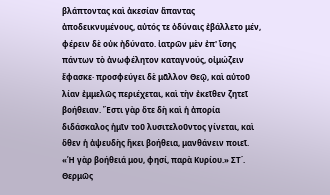βλάπτοντας καὶ ἀκεσίαν ἅπαντας ἀποδεικνυμένους, αὐτός τε ὀδύναις ἐβάλλετο μέν, φέρειν δὲ οὐκ ἠδύνατο. ἰατρῶν μὲν ἐπ' ἴσης πάντων τὸ ἀνωφέλητον καταγνούς, οἰμώζειν ἔφασκε· προσφεύγει δὲ μᾶλλον Θεῷ, καὶ αὐτοῦ λίαν ἐμμελῶς περιέχεται, καὶ τὴν ἐκεῖθεν ζητεῖ βοήθειαν. Ἔστι γὰρ ὅτε δὴ καὶ ἡ ἀπορία διδάσκαλος ἡμῖν τοῦ λυσιτελοῦντος γίνεται, καὶ ὅθεν ἡ ἀψευδὴς ἥκει βοήθεια, μανθάνειν ποιεῖ. «Ἡ γὰρ βοήθειά μου, φησί, παρὰ Κυρίου.» ΣΤ΄. Θερμῶς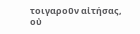τοιγαροῦν αἰτήσας, οὐ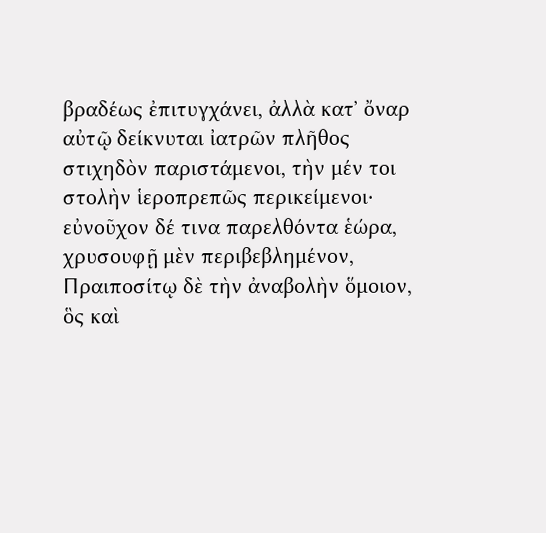βραδέως ἐπιτυγχάνει, ἀλλὰ κατ᾿ ὄναρ αὐτῷ δείκνυται ἰατρῶν πλῆθος στιχηδὸν παριστάμενοι, τὴν μέν τοι στολὴν ἱεροπρεπῶς περικείμενοι· εὐνοῦχον δέ τινα παρελθόντα ἑώρα, χρυσουφῇ μὲν περιβεβλημένον, Πραιποσίτῳ δὲ τὴν ἀναβολὴν ὅμοιον, ὃς καὶ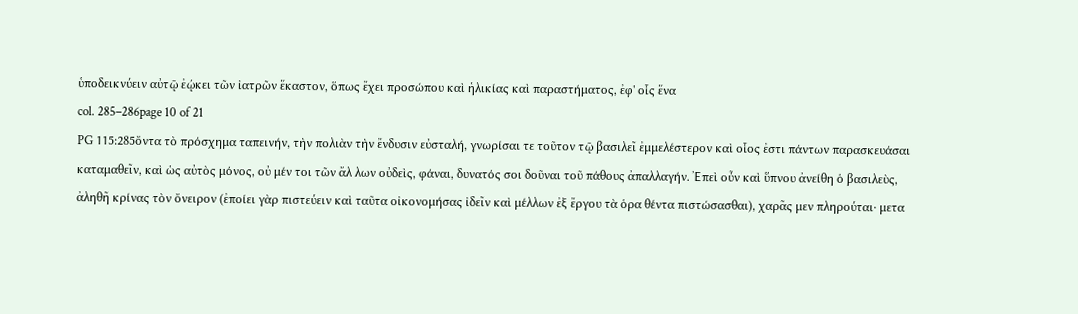ὑποδεικνύειν αὐτῷ ἐῴκει τῶν ἰατρῶν ἕκαστον, ὅπως ἔχει προσώπου καὶ ἡλικίας καὶ παραστήματος, ἐφ' οἷς ἕνα
col. 285–286page 10 of 21
PG 115:285ὄντα τὸ πρόσχημα ταπεινήν, τὴν πολιὰν τὴν ἔνδυσιν εὐσταλή, γνωρίσαι τε τοῦτον τῷ βασιλεῖ ἐμμελέστερον καὶ οἷος ἐστι πάντων παρασκευάσαι καταμαθεῖν, καὶ ὡς αὐτὸς μόνος, οὐ μέν τοι τῶν ἄλ λων οὐδεὶς, φάναι, δυνατός σοι δοῦναι τοῦ πάθους ἀπαλλαγήν. Ἐπεὶ οὖν καὶ ὕπνου ἀνείθη ὁ βασιλεὺς, ἀληθῆ κρίνας τὸν ὄνειρον (ἐποίει γὰρ πιστεύειν καὶ ταῦτα οἰκονομήσας ἰδεῖν καὶ μέλλων ἐξ ἔργου τὰ ὁρα θέντα πιστώσασθαι), χαρᾶς μεν πληρούται· μετα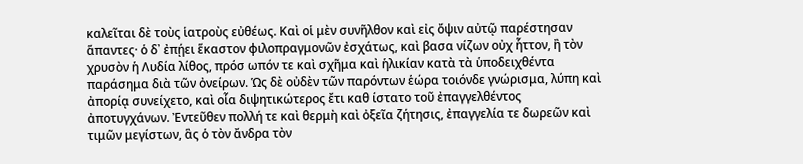καλεῖται δὲ τοὺς ἱατροὺς εὐθέως. Καὶ οἱ μὲν συνῆλθον καὶ εἰς ὄψιν αὐτῷ παρέστησαν ἅπαντες· ὁ δ᾽ ἐπῄει ἕκαστον φιλοπραγμονῶν ἐσχάτως, καὶ βασα νίζων οὐχ ἧττον, ἢ τὸν χρυσὸν ἡ Λυδία λίθος, πρόσ ωπόν τε καὶ σχῆμα καὶ ἡλικίαν κατὰ τὰ ὑποδειχθέντα παράσημα διὰ τῶν ὀνείρων. Ὡς δὲ οὐδὲν τῶν παρόντων ἑώρα τοιόνδε γνώρισμα, λύπη καὶ ἀπορίᾳ συνείχετο, καὶ οἷα διψητικώτερος ἔτι καθ ίστατο τοῦ ἐπαγγελθέντος ἀποτυγχάνων. Ἐντεῦθεν πολλή τε καὶ θερμὴ καὶ ὀξεῖα ζήτησις, ἐπαγγελία τε δωρεῶν καὶ τιμῶν μεγίστων, ἃς ὁ τὸν ἄνδρα τὸν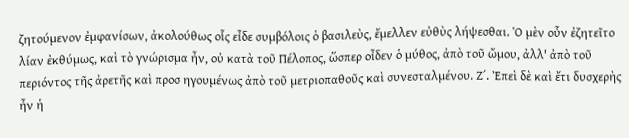ζητούμενον ἐμφανίσων, ἀκολούθως οἷς εἶδε συμβόλοις ὁ βασιλεὺς, ἔμελλεν εὐθὺς λήψεσθαι. Ὁ μὲν οὖν ἐζητεῖτο λίαν ἐκθύμως, καὶ τὸ γνώρισμα ἦν, οὐ κατὰ τοῦ Πέλοπος, ὥσπερ οἶδεν ὁ μύθος, ἀπὸ τοῦ ὤμου, ἀλλ' ἀπὸ τοῦ περιόντος τῆς ἀρετῆς καὶ προσ ηγουμένως ἀπὸ τοῦ μετριοπαθοῦς καὶ συνεσταλμένου. Ζ΄. Ἐπεὶ δὲ καὶ ἔτι δυσχερὴς ἦν ἡ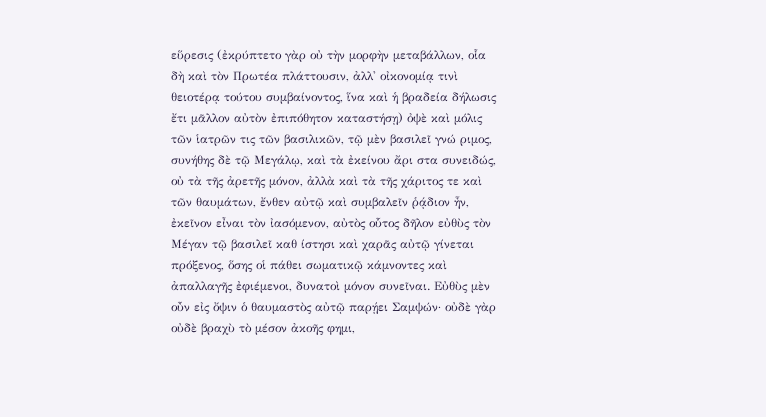εὕρεσις (ἐκρύπτετο γὰρ οὐ τὴν μορφὴν μεταβάλλων, οἷα δὴ καὶ τὸν Πρωτέα πλάττουσιν, ἀλλ' οἰκονομίᾳ τινὶ θειοτέρᾳ τούτου συμβαίνοντος, ἵνα καὶ ἡ βραδεία δήλωσις ἔτι μᾶλλον αὐτὸν ἐπιπόθητον καταστήσῃ) ὀψὲ καὶ μόλις τῶν ἱατρῶν τις τῶν βασιλικῶν, τῷ μὲν βασιλεῖ γνώ ριμος, συνήθης δὲ τῷ Μεγάλῳ, καὶ τὰ ἐκείνου ἄρι στα συνειδώς, οὐ τὰ τῆς ἀρετῆς μόνον, ἀλλὰ καὶ τὰ τῆς χάριτος τε καὶ τῶν θαυμάτων, ἔνθεν αὐτῷ καὶ συμβαλεῖν ῥᾴδιον ἦν, ἐκεῖνον εἶναι τὸν ἰασόμενον, αὐτὸς οὗτος δῆλον εὐθὺς τὸν Μέγαν τῷ βασιλεῖ καθ ίστησι καὶ χαρᾶς αὐτῷ γίνεται πρόξενος, ὅσης οἱ πάθει σωματικῷ κάμνοντες καὶ ἀπαλλαγῆς ἐφιέμενοι, δυνατοὶ μόνον συνεῖναι. Εὐθὺς μὲν οὖν εἰς ὄψιν ὁ θαυμαστὸς αὐτῷ παρῄει Σαμψών· οὐδὲ γὰρ οὐδὲ βραχὺ τὸ μέσον ἀκοῆς φημι,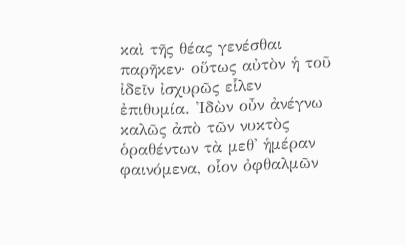καὶ τῆς θέας γενέσθαι παρῆκεν· οὕτως αὐτὸν ἡ τοῦ ἰδεῖν ἰσχυρῶς εἷλεν ἐπιθυμία. Ἰδὼν οὖν ἀνέγνω καλῶς ἀπὸ τῶν νυκτὸς ὁραθέντων τὰ μεθ' ἡμέραν φαινόμενα, οἷον ὀφθαλμῶν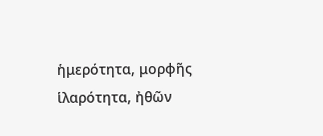ἡμερότητα, μορφῆς ἱλαρότητα, ἠθῶν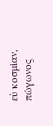εὐ κοσμίαν, πώγωνος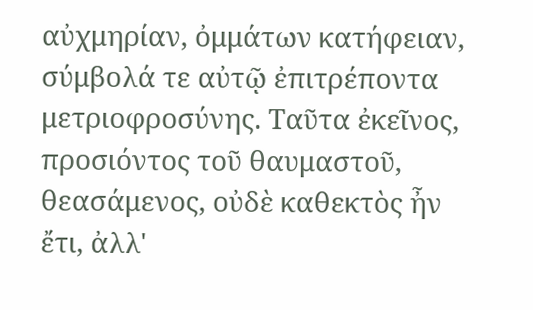αὐχμηρίαν, ὀμμάτων κατήφειαν, σύμβολά τε αὐτῷ ἐπιτρέποντα μετριοφροσύνης. Ταῦτα ἐκεῖνος, προσιόντος τοῦ θαυμαστοῦ, θεασάμενος, οὐδὲ καθεκτὸς ἦν ἔτι, ἀλλ'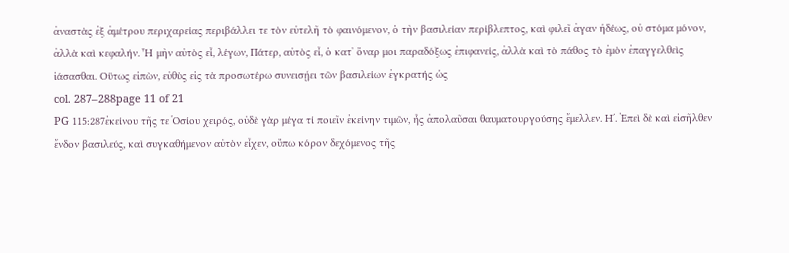ἀναστὰς ἐξ ἀμέτρου περιχαρείας περιβάλλει τε τὸν εὐτελῆ τὸ φαινόμενον, ὁ τὴν βασιλείαν περίβλεπτος, καὶ φιλεῖ ἀγαν ἡδέως, οὐ στόμα μόνον, ἀλλὰ καὶ κεφαλήν. Ἦ μὴν αὐτὸς εἶ, λέγων, Πάτερ, αὐτὸς εἶ, ὁ κατ᾿ ὄναρ μοι παραδόξως ἐπιφανείς, ἀλλὰ καὶ τὸ πάθος τὸ ἐμὸν ἐπαγγελθεὶς ἰάσασθαι. Οὕτως εἰπὼν, εὐθὺς εἰς τὰ προσωτέρω συνεισῄει τῶν βασιλείων ἐγκρατής ὡς
col. 287–288page 11 of 21
PG 115:287ἐκείνου τῆς τε Ὁσίου χειρός, οὐδὲ γὰρ μέγα τί ποιεῖν ἐκείνην τιμῶν, ἧς ἀπολαῦσαι θαυματουργούσης ἔμελλεν. Η΄. Ἐπεὶ δὲ καὶ εἰσῆλθεν ἔνδον βασιλεύς, καὶ συγκαθήμενον αὐτὸν εἶχεν, οὔπω κόρον δεχόμενος τῆς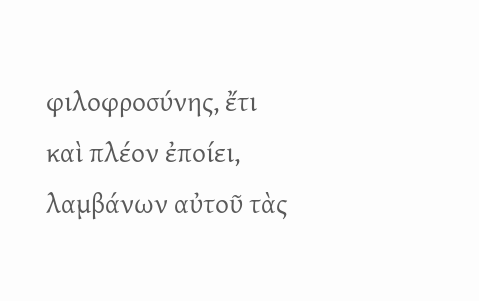φιλοφροσύνης, ἔτι καὶ πλέον ἐποίει, λαμβάνων αὐτοῦ τὰς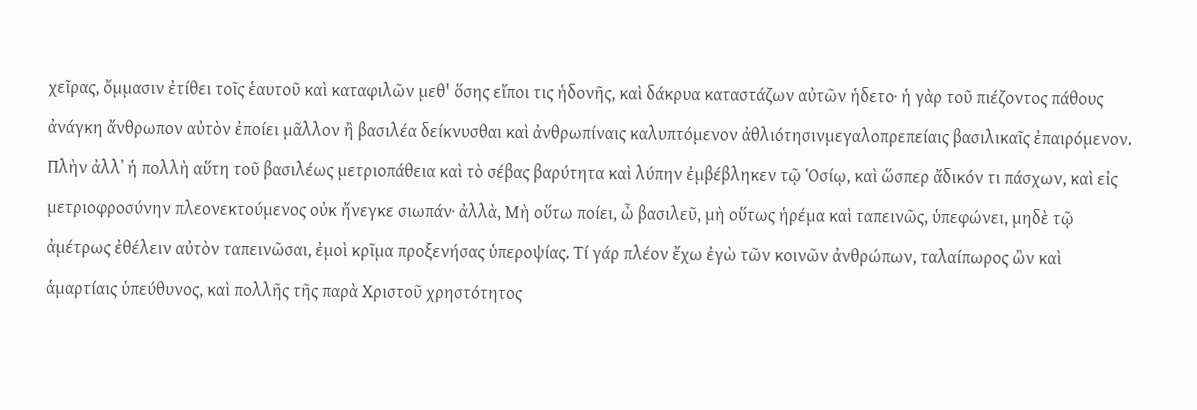χεῖρας, ὄμμασιν ἐτίθει τοῖς ἑαυτοῦ καὶ καταφιλῶν μεθ' ὅσης εἴποι τις ἡδονῆς, καὶ δάκρυα καταστάζων αὐτῶν ἡδετο· ἡ γὰρ τοῦ πιέζοντος πάθους ἀνάγκη ἄνθρωπον αὐτὸν ἐποίει μᾶλλον ἢ βασιλέα δείκνυσθαι καὶ ἀνθρωπίναις καλυπτόμενον ἀθλιότησινμεγαλοπρεπείαις βασιλικαῖς ἐπαιρόμενον. Πλὴν ἀλλ᾽ ἡ πολλὴ αὕτη τοῦ βασιλέως μετριοπάθεια καὶ τὸ σέβας βαρύτητα καὶ λύπην ἐμβέβληκεν τῷ Ὁσίῳ, καὶ ὥσπερ ἄδικόν τι πάσχων, καὶ εἰς μετριοφροσύνην πλεονεκτούμενος οὐκ ἤνεγκε σιωπάν· ἀλλὰ, Μὴ οὕτω ποίει, ὦ βασιλεῦ, μὴ οὕτως ἡρέμα καὶ ταπεινῶς, ὑπεφώνει, μηδὲ τῷ ἀμέτρως ἐθέλειν αὐτὸν ταπεινῶσαι, ἐμοὶ κρῖμα προξενήσας ὑπεροψίας. Τί γάρ πλέον ἔχω ἐγὼ τῶν κοινῶν ἀνθρώπων, ταλαίπωρος ὢν καὶ ἁμαρτίαις ὑπεύθυνος, καὶ πολλῆς τῆς παρὰ Χριστοῦ χρηστότητος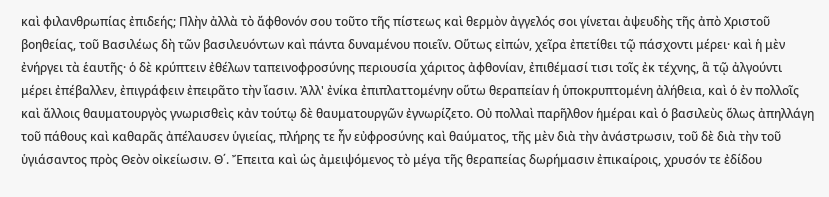καὶ φιλανθρωπίας ἐπιδεής; Πλὴν ἀλλὰ τὸ ἄφθονόν σου τοῦτο τῆς πίστεως καὶ θερμὸν ἀγγελός σοι γίνεται ἀψευδὴς τῆς ἀπὸ Χριστοῦ βοηθείας, τοῦ Βασιλέως δὴ τῶν βασιλευόντων καὶ πάντα δυναμένου ποιεῖν. Οὕτως εἰπών, χεῖρα ἐπετίθει τῷ πάσχοντι μέρει· καὶ ἡ μὲν ἐνήργει τὰ ἑαυτῆς· ὁ δὲ κρύπτειν ἐθέλων ταπεινοφροσύνης περιουσία χάριτος ἀφθονίαν, ἐπιθέμασί τισι τοῖς ἐκ τέχνης, ἃ τῷ ἀλγούντι μέρει ἐπέβαλλεν, ἐπιγράφειν ἐπειρᾶτο τὴν ἴασιν. Ἀλλ' ἐνίκα ἐπιπλαττομένην οὕτω θεραπείαν ἡ ὑποκρυπτομένη ἀλήθεια, καὶ ὁ ἐν πολλοῖς καὶ ἄλλοις θαυματουργὸς γνωρισθεὶς κἀν τούτῳ δὲ θαυματουργῶν ἐγνωρίζετο. Οὐ πολλαὶ παρῆλθον ἡμέραι καὶ ὁ βασιλεὺς ὅλως ἀπηλλάγη τοῦ πάθους καὶ καθαρᾶς ἀπέλαυσεν ὑγιείας, πλήρης τε ἦν εὐφροσύνης καὶ θαύματος, τῆς μὲν διὰ τὴν ἀνάστρωσιν, τοῦ δὲ διὰ τὴν τοῦ ὑγιάσαντος πρὸς Θεὸν οἰκείωσιν. Θ΄. Ἔπειτα καὶ ὡς ἀμειψόμενος τὸ μέγα τῆς θεραπείας δωρήμασιν ἐπικαίροις, χρυσόν τε ἐδίδου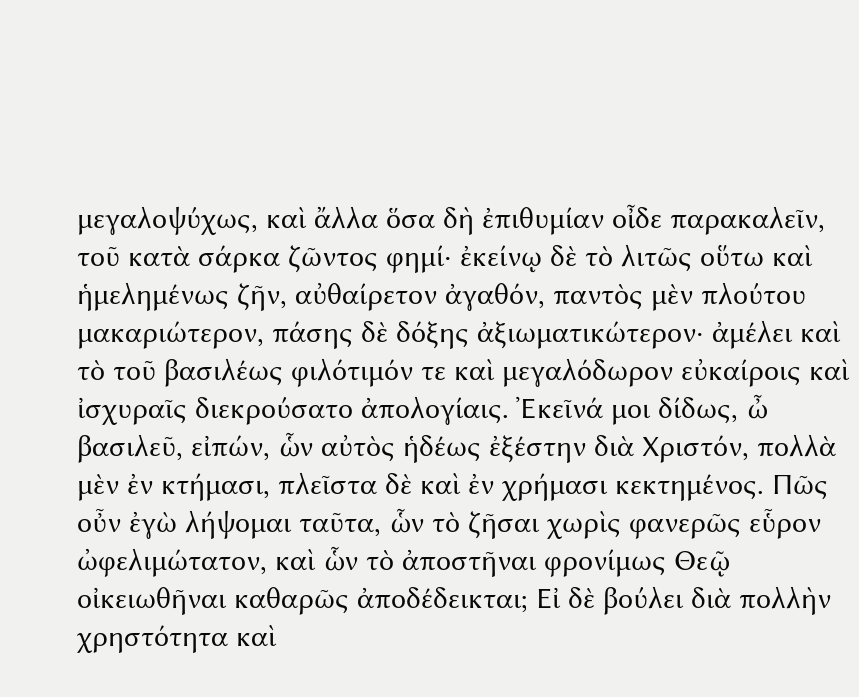μεγαλοψύχως, καὶ ἄλλα ὅσα δὴ ἐπιθυμίαν οἶδε παρακαλεῖν, τοῦ κατὰ σάρκα ζῶντος φημί· ἐκείνῳ δὲ τὸ λιτῶς οὕτω καὶ ἡμελημένως ζῆν, αὐθαίρετον ἀγαθόν, παντὸς μὲν πλούτου μακαριώτερον, πάσης δὲ δόξης ἀξιωματικώτερον· ἀμέλει καὶ τὸ τοῦ βασιλέως φιλότιμόν τε καὶ μεγαλόδωρον εὐκαίροις καὶ ἰσχυραῖς διεκρούσατο ἀπολογίαις. Ἐκεῖνά μοι δίδως, ὦ βασιλεῦ, εἰπών, ὧν αὐτὸς ἡδέως ἐξέστην διὰ Χριστόν, πολλὰ μὲν ἐν κτήμασι, πλεῖστα δὲ καὶ ἐν χρήμασι κεκτημένος. Πῶς οὖν ἐγὼ λήψομαι ταῦτα, ὧν τὸ ζῆσαι χωρὶς φανερῶς εὗρον ὠφελιμώτατον, καὶ ὧν τὸ ἀποστῆναι φρονίμως Θεῷ οἰκειωθῆναι καθαρῶς ἀποδέδεικται; Εἰ δὲ βούλει διὰ πολλὴν χρηστότητα καὶ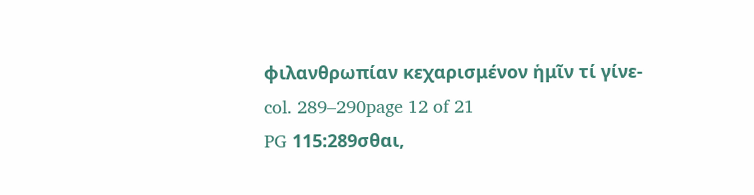φιλανθρωπίαν κεχαρισμένον ἡμῖν τί γίνε-
col. 289–290page 12 of 21
PG 115:289σθαι,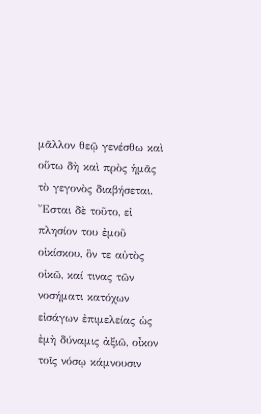μᾶλλον θεῷ γενέσθω καὶ οὕτω δὴ καὶ πρὸς ἡμᾶς τὸ γεγονὸς διαβήσεται. Ἔσται δὲ τοῦτο, εἰ πλησίον του ἐμοῦ οἰκίσκου, ὃν τε αὐτὸς οἰκῶ, καί τινας τῶν νοσήματι κατόχων εἰσάγων ἐπιμελείας ὡς ἐμὴ δύναμις ἀξιῶ, οἶκον τοῖς νόσῳ κάμνουσιν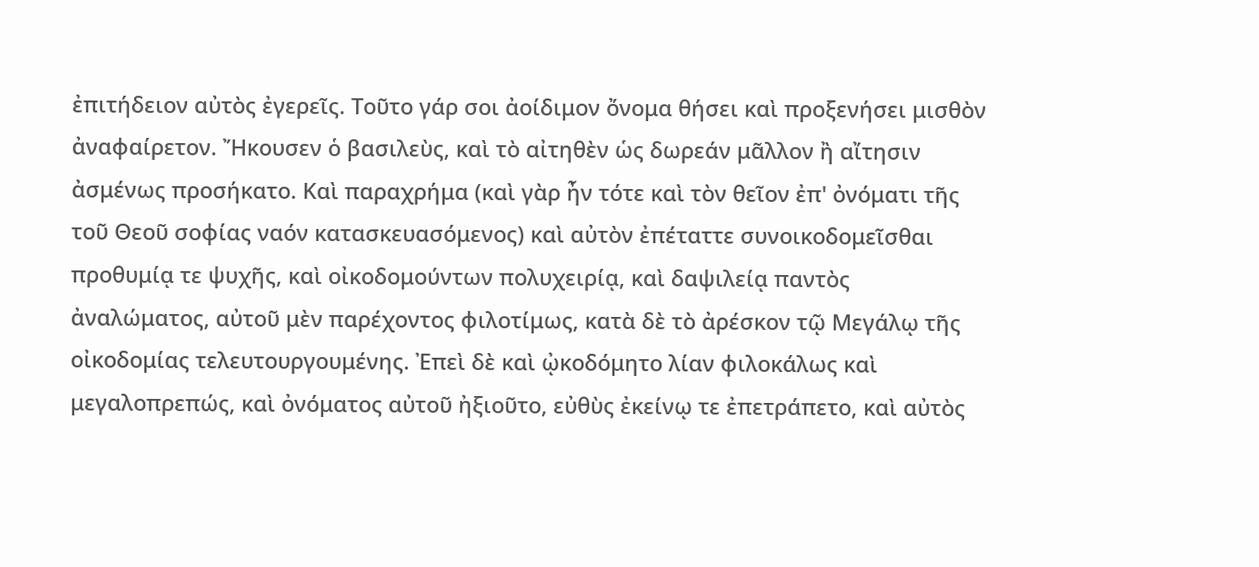ἐπιτήδειον αὐτὸς ἐγερεῖς. Τοῦτο γάρ σοι ἀοίδιμον ὄνομα θήσει καὶ προξενήσει μισθὸν ἀναφαίρετον. Ἤκουσεν ὁ βασιλεὺς, καὶ τὸ αἰτηθὲν ὡς δωρεάν μᾶλλον ἢ αἴτησιν ἀσμένως προσήκατο. Καὶ παραχρήμα (καὶ γὰρ ἦν τότε καὶ τὸν θεῖον ἐπ' ὀνόματι τῆς τοῦ Θεοῦ σοφίας ναόν κατασκευασόμενος) καὶ αὐτὸν ἐπέταττε συνοικοδομεῖσθαι προθυμίᾳ τε ψυχῆς, καὶ οἰκοδομούντων πολυχειρίᾳ, καὶ δαψιλείᾳ παντὸς ἀναλώματος, αὐτοῦ μὲν παρέχοντος φιλοτίμως, κατὰ δὲ τὸ ἀρέσκον τῷ Μεγάλῳ τῆς οἰκοδομίας τελευτουργουμένης. Ἐπεὶ δὲ καὶ ᾠκοδόμητο λίαν φιλοκάλως καὶ μεγαλοπρεπώς, καὶ ὀνόματος αὐτοῦ ἠξιοῦτο, εὐθὺς ἐκείνῳ τε ἐπετράπετο, καὶ αὐτὸς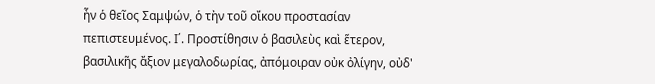ἦν ὁ θεῖος Σαμψών, ὁ τὴν τοῦ οἴκου προστασίαν πεπιστευμένος. Ι΄. Προστίθησιν ὁ βασιλεὺς καὶ ἕτερον, βασιλικῆς ἄξιον μεγαλοδωρίας, ἀπόμοιραν οὐκ ὀλίγην, οὐδ'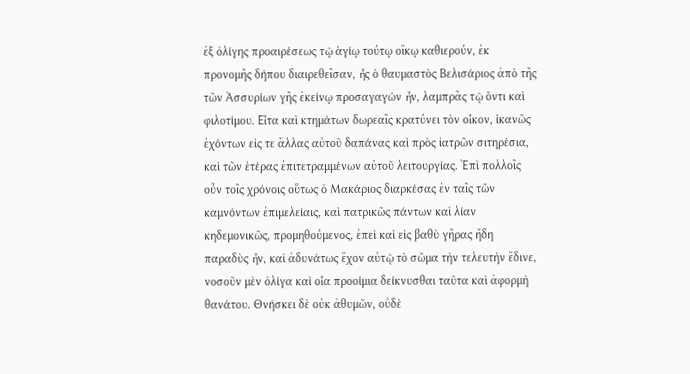ἐξ ὀλίγης προαιρέσεως τῷ ἁγίῳ τούτῳ οἴκῳ καθιερούν, ἐκ προνομῆς δήπου διαιρεθεῖσαν, ἧς ὁ θαυμαστὸς Βελισάριος ἀπὸ τῆς τῶν Ἀσσυρίων γῆς ἐκείνῳ προσαγαγών ἦν, λαμπρᾶς τῷ ὄντι καὶ φιλοτίμου. Εἶτα καὶ κτημάτων δωρεαῖς κρατύνει τὸν οἶκον, ἱκανῶς ἐχόντων εἰς τε ἄλλας αὐτοῦ δαπάνας καὶ πρὸς ἰατρῶν σιτηρέσια, καὶ τῶν ἑτέρας ἐπιτετραμμένων αὐτοῦ λειτουργίας. Ἐπὶ πολλοῖς οὖν τοῖς χρόνοις οὕτως ὁ Μακάριος διαρκέσας ἐν ταῖς τῶν καμνόντων ἐπιμελείαις, καὶ πατρικῶς πάντων καὶ λίαν κηδεμονικῶς, προμηθούμενος, ἐπεὶ καὶ εἰς βαθὺ γῆρας ἤδη παραδὺς ἦν, καὶ ἀδυνάτως ἔχον αὐτῷ τὸ σῶμα τὴν τελευτὴν ἔδινε, νοσοῦν μὲν ὀλίγα καὶ οἷα προοίμια δείκνυσθαι ταῦτα καὶ ἀφορμὴ θανάτου. Θνήσκει δὲ οὐκ ἀθυμῶν, οὐδὲ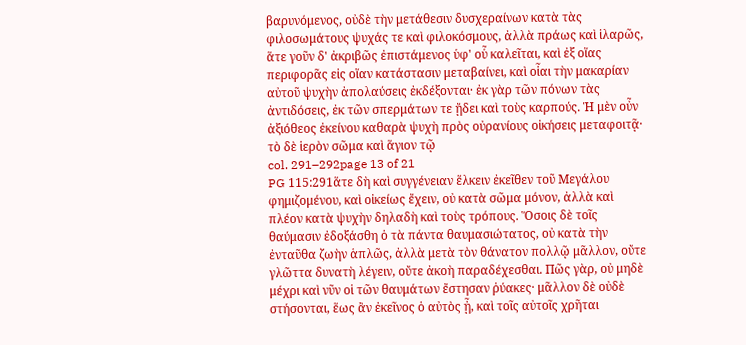βαρυνόμενος, οὐδὲ τὴν μετάθεσιν δυσχεραίνων κατὰ τὰς φιλοσωμάτους ψυχάς τε καὶ φιλοκόσμους, ἀλλὰ πράως καὶ ἱλαρῶς, ἅτε γοῦν δ' ἀκριβῶς ἐπιστάμενος ὑφ' οὗ καλεῖται, καὶ ἐξ οἵας περιφορᾶς εἰς οἵαν κατάστασιν μεταβαίνει, καὶ οἷαι τὴν μακαρίαν αὐτοῦ ψυχὴν ἀπολαύσεις ἐκδέξονται· ἐκ γὰρ τῶν πόνων τὰς ἀντιδόσεις, ἐκ τῶν σπερμάτων τε ᾔδει καὶ τοὺς καρπούς. Ἡ μὲν οὖν ἀξιόθεος ἐκείνου καθαρὰ ψυχὴ πρὸς οὐρανίους οἰκήσεις μεταφοιτᾷ· τὸ δὲ ἱερὸν σῶμα καὶ ἅγιον τῷ
col. 291–292page 13 of 21
PG 115:291ἅτε δὴ καὶ συγγένειαν ἕλκειν ἐκεῖθεν τοῦ Μεγάλου φημιζομένου, καὶ οἰκείως ἔχειν, οὐ κατὰ σῶμα μόνον, ἀλλὰ καὶ πλέον κατὰ ψυχὴν δηλαδὴ καὶ τοὺς τρόπους. Ὅσοις δὲ τοῖς θαύμασιν ἐδοξάσθη ὁ τὰ πάντα θαυμασιώτατος, οὐ κατὰ τὴν ἐνταῦθα ζωὴν ἁπλῶς, ἀλλὰ μετὰ τὸν θάνατον πολλῷ μᾶλλον, οὔτε γλῶττα δυνατὴ λέγειν, οὔτε ἀκοὴ παραδέχεσθαι. Πῶς γὰρ, οὐ μηδὲ μέχρι καὶ νῦν οἱ τῶν θαυμάτων ἔστησαν ῥύακες· μᾶλλον δὲ οὐδὲ στήσονται, ἕως ἂν ἐκεῖνος ὁ αὐτὸς ᾖ, καὶ τοῖς αὐτοῖς χρῆται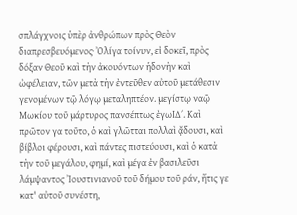σπλάγχνοις ὑπὲρ ἀνθρώπων πρὸς Θεὸν διαπρεσβευόμενος· Ὀλίγα τοίνυν, εἰ δοκεῖ, πρὸς δόξαν Θεοῦ καὶ τὴν ἀκουόντων ἡδονὴν καὶ ὠφέλειαν, τῶν μετὰ τὴν ἐντεῦθεν αὐτοῦ μετάθεσιν γενομένων τῷ λόγῳ μεταληπτέον. μεγίστῳ ναῷ Μωκίου τοῦ μάρτυρος πανσέπτως ἐγωΙΔ΄. Καὶ πρῶτον γα τοῦτο, ὁ καὶ γλῶτται πολλαὶ ᾄδουσι, καὶ βίβλοι φέρουσι, καὶ πάντες πιστεύουσι, καὶ ὁ κατὰ τὴν τοῦ μεγάλου, φημί, καὶ μέγα ἐν βασιλεῦσι λάμψαντος Ἰουστινιανοῦ τοῦ δήμου τοῦ ράν, ἥτις γε κατ' αὐτοῦ συνέστη,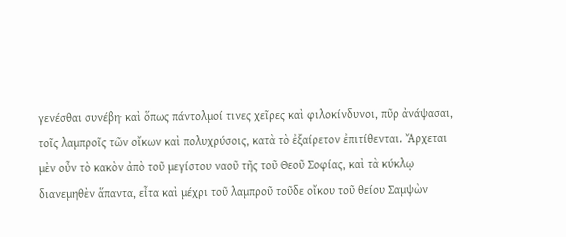γενέσθαι συνέβη· καὶ ὅπως πάντολμοί τινες χεῖρες καὶ φιλοκίνδυνοι, πῦρ ἀνάψασαι, τοῖς λαμπροῖς τῶν οἴκων καὶ πολυχρύσοις, κατὰ τὸ ἐξαίρετον ἐπιτίθενται. Ἄρχεται μὲν οὖν τὸ κακὸν ἀπὸ τοῦ μεγίστου ναοῦ τῆς τοῦ Θεοῦ Σοφίας, καὶ τὰ κύκλῳ διανεμηθὲν ἅπαντα, εἶτα καὶ μέχρι τοῦ λαμπροῦ τοῦδε οἴκου τοῦ θείου Σαμψὼν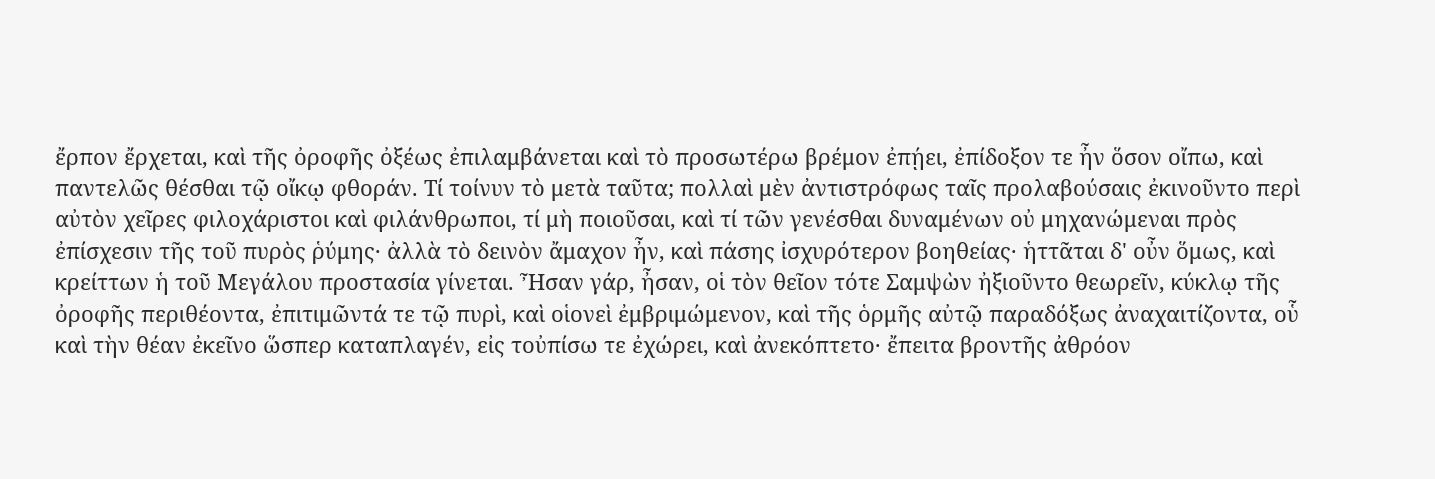ἔρπον ἔρχεται, καὶ τῆς ὀροφῆς ὀξέως ἐπιλαμβάνεται καὶ τὸ προσωτέρω βρέμον ἐπῄει, ἐπίδοξον τε ἦν ὅσον οἴπω, καὶ παντελῶς θέσθαι τῷ οἴκῳ φθοράν. Τί τοίνυν τὸ μετὰ ταῦτα; πολλαὶ μὲν ἀντιστρόφως ταῖς προλαβούσαις ἐκινοῦντο περὶ αὐτὸν χεῖρες φιλοχάριστοι καὶ φιλάνθρωποι, τί μὴ ποιοῦσαι, καὶ τί τῶν γενέσθαι δυναμένων οὐ μηχανώμεναι πρὸς ἐπίσχεσιν τῆς τοῦ πυρὸς ῥύμης· ἀλλὰ τὸ δεινὸν ἄμαχον ἦν, καὶ πάσης ἰσχυρότερον βοηθείας· ἡττᾶται δ' οὖν ὅμως, καὶ κρείττων ἡ τοῦ Μεγάλου προστασία γίνεται. Ἦσαν γάρ, ἦσαν, οἱ τὸν θεῖον τότε Σαμψὼν ἠξιοῦντο θεωρεῖν, κύκλῳ τῆς ὀροφῆς περιθέοντα, ἐπιτιμῶντά τε τῷ πυρὶ, καὶ οἱονεὶ ἐμβριμώμενον, καὶ τῆς ὁρμῆς αὐτῷ παραδόξως ἀναχαιτίζοντα, οὗ καὶ τὴν θέαν ἐκεῖνο ὥσπερ καταπλαγέν, εἰς τοὐπίσω τε ἐχώρει, καὶ ἀνεκόπτετο· ἔπειτα βροντῆς ἀθρόον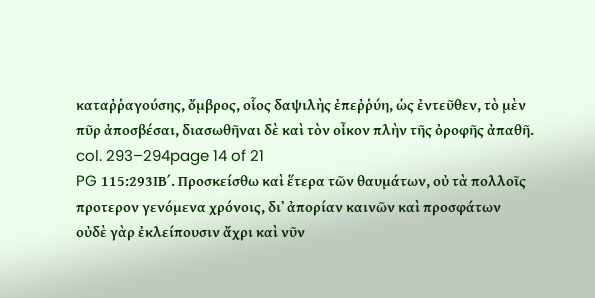καταῤῥαγούσης, ὄμβρος, οἷος δαψιλὴς ἐπεῤῥύη, ὡς ἐντεῦθεν, τὸ μὲν πῦρ ἀποσβέσαι, διασωθῆναι δὲ καὶ τὸν οἶκον πλὴν τῆς ὀροφῆς ἀπαθῆ.
col. 293–294page 14 of 21
PG 115:293ΙΒ΄. Προσκείσθω καὶ ἕτερα τῶν θαυμάτων, οὐ τὰ πολλοῖς προτερον γενόμενα χρόνοις, δι᾿ ἀπορίαν καινῶν καὶ προσφάτων οὐδὲ γὰρ ἐκλείπουσιν ἄχρι καὶ νῦν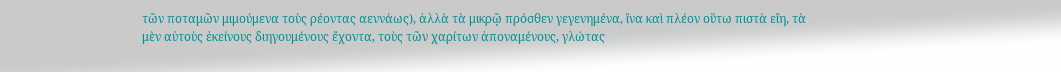τῶν ποταμῶν μιμούμενα τοὺς ρέοντας αεννάως), ἀλλὰ τὰ μικρῷ πρόσθεν γεγενημένα, ἵνα καὶ πλέον οὕτω πιστὰ εἴη, τὰ μὲν αὐτοὺς ἐκείνους διηγουμένους ἔχοντα, τοὺς τῶν χαρίτων ἀποναμένους, γλώτας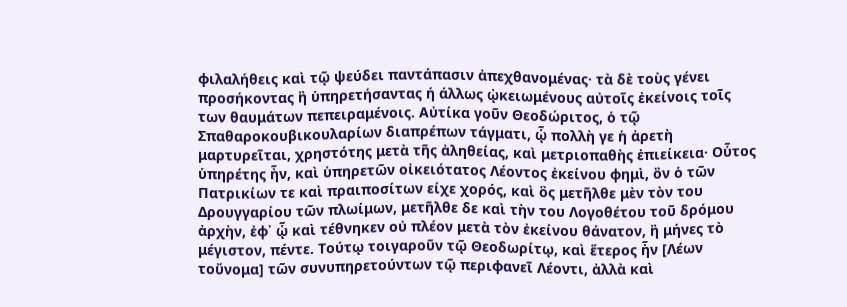φιλαλήθεις καὶ τῷ ψεύδει παντάπασιν ἀπεχθανομένας· τὰ δὲ τοὺς γένει προσήκοντας ἢ ὑπηρετήσαντας ή άλλως ᾠκειωμένους αὐτοῖς ἐκείνοις τοῖς των θαυμάτων πεπειραμένοις. Αὐτίκα γοῦν Θεοδώριτος, ὁ τῷ Σπαθαροκουβικουλαρίων διαπρέπων τάγματι, ᾧ πολλὴ γε ἡ ἀρετὴ μαρτυρεῖται, χρηστότης μετὰ τῆς ἀληθείας, καὶ μετριοπαθὴς ἐπιείκεια· Οὗτος ὑπηρέτης ἦν, καὶ ὑπηρετῶν οἰκειότατος Λέοντος ἐκείνου φημὶ, ὂν ὁ τῶν Πατρικίων τε καὶ πραιποσίτων είχε χορός, καὶ ὃς μετῆλθε μὲν τὸν του Δρουγγαρίου τῶν πλωίμων, μετῆλθε δε καὶ τὴν του Λογοθέτου τοῦ δρόμου ἀρχὴν, ἐφ᾽ ᾧ καὶ τέθνηκεν οὐ πλέον μετὰ τὸν ἐκείνου θάνατον, ἢ μήνες τὸ μέγιστον, πέντε. Τούτῳ τοιγαροῦν τῷ Θεοδωρίτῳ, καὶ ἕτερος ἦν [Λέων τοὔνομα] τῶν συνυπηρετούντων τῷ περιφανεῖ Λέοντι, ἀλλὰ καὶ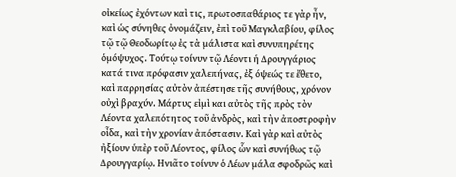οἰκείως ἐχόντων καὶ τις, πρωτοσπαθάριος τε γὰρ ἦν, καὶ ὡς σύνηθες ὀνομάζειν, ἐπὶ τοῦ Μαγκλαβίου, φίλος τῷ τῷ Θεοδωρίτῳ ἐς τὰ μάλιστα καὶ συνυπηρέτης ὁμόψυχος. Τούτῳ τοίνυν τῷ Λέοντι ἡ Δρουγγάριος κατά τινα πρόφασιν χαλεπήνας, ἐξ όψεώς τε ἔθετο, καὶ παρρησίας αὐτὸν ἀπέστησε τῆς συνήθους, χρόνον οὐχὶ βραχύν. Μάρτυς εἰμὶ και αὐτὸς τῆς πρὸς τὸν Λέοντα χαλεπότητος τοῦ ἀνδρὸς, καὶ τὴν ἀποστροφὴν οἶδα, καὶ τὴν χρονίαν ἀπόστασιν. Καὶ γὰρ καὶ αὐτὸς ἠξίουν ὑπὲρ τοῦ Λέοντος, φίλος ὧν καὶ συνήθως τῷ Δρουγγαρίῳ. Ηνιᾶτο τοίνυν ὁ Λέων μάλα σφοδρῶς καὶ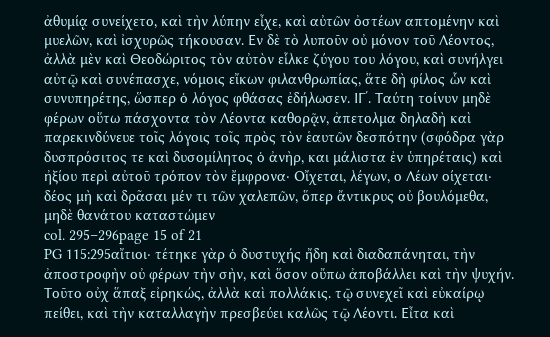ἀθυμίᾳ συνείχετο, καὶ τὴν λύπην εἶχε, καὶ αὐτῶν ὀστέων απτομένην καὶ μυελῶν, καὶ ἰσχυρῶς τήκουσαν. Εν δὲ τὸ λυποῦν οὐ μόνον τοῦ Λέοντος, ἀλλὰ μὲν καὶ Θεοδώριτος τὸν αὐτὸν εἷλκε ζύγου του λόγου, καὶ συνήλγει αὐτῷ καὶ συνέπασχε, νόμοις εἴκων φιλανθρωπίας, ἅτε δὴ φίλος ὧν καὶ συνυπηρέτης, ὥσπερ ὁ λόγος φθάσας ἐδήλωσεν. ΙΓ΄. Ταύτη τοίνυν μηδὲ φέρων οὕτω πάσχοντα τὸν Λέοντα καθορᾷν, ἀπετολμα δηλαδὴ καὶ παρεκινδύνευε τοῖς λόγοις τοῖς πρὸς τὸν ἑαυτῶν δεσπότην (σφόδρα γὰρ δυσπρόσιτος τε καὶ δυσομίλητος ὁ ἀνὴρ, και μάλιστα ἐν ὑπηρέταις) καὶ ἠξίου περὶ αὐτοῦ τρόπον τὸν ἔμφρονα· Οἴχεται, λέγων, ο Λέων οίχεται· δέος μὴ καὶ δρᾶσαι μέν τι τῶν χαλεπῶν, ὅπερ ἄντικρυς οὐ βουλόμεθα, μηδὲ θανάτου καταστώμεν
col. 295–296page 15 of 21
PG 115:295αἴτιοι· τέτηκε γὰρ ὁ δυστυχής ἤδη καὶ διαδαπάνηται, τὴν ἀποστροφὴν οὐ φέρων τὴν σὴν, καὶ ὅσον οὔπω ἀποβάλλει καὶ τὴν ψυχήν. Τοῦτο οὐχ ἅπαξ εἰρηκώς, ἀλλὰ καὶ πολλάκις. τῷ συνεχεῖ καὶ εὐκαίρῳ πείθει, καὶ τὴν καταλλαγὴν πρεσβεύει καλῶς τῷ Λέοντι. Εἶτα καὶ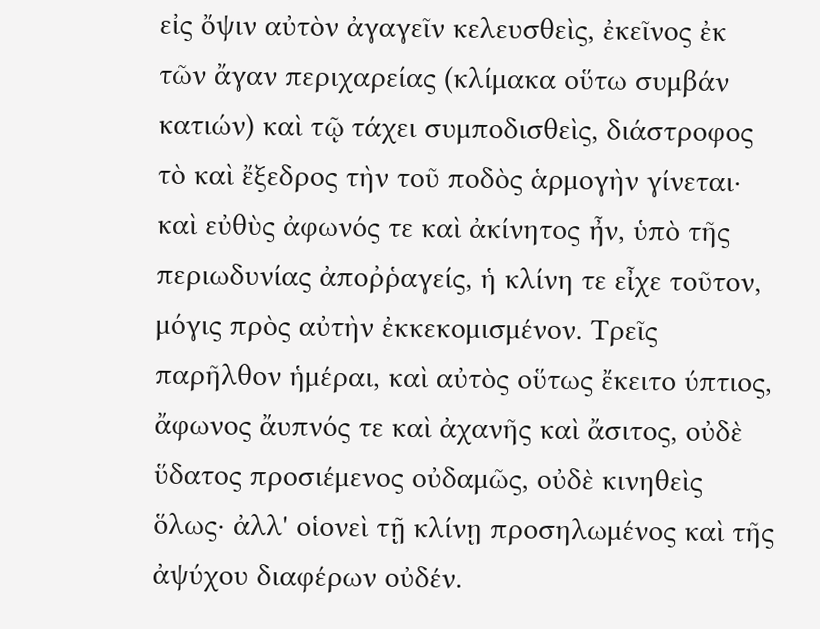εἰς ὄψιν αὐτὸν ἀγαγεῖν κελευσθεὶς, ἐκεῖνος ἐκ τῶν ἄγαν περιχαρείας (κλίμακα οὕτω συμβάν κατιών) καὶ τῷ τάχει συμποδισθεὶς, διάστροφος τὸ καὶ ἔξεδρος τὴν τοῦ ποδὸς ἁρμογὴν γίνεται· καὶ εὐθὺς ἀφωνός τε καὶ ἀκίνητος ἦν, ὑπὸ τῆς περιωδυνίας ἀποῤῥαγείς, ἡ κλίνη τε εἶχε τοῦτον, μόγις πρὸς αὐτὴν ἐκκεκομισμένον. Τρεῖς παρῆλθον ἡμέραι, καὶ αὐτὸς οὕτως ἔκειτο ύπτιος, ἄφωνος ἄυπνός τε καὶ ἀχανῆς καὶ ἄσιτος, οὐδὲ ὕδατος προσιέμενος οὐδαμῶς, οὐδὲ κινηθεὶς ὅλως· ἀλλ' οἱονεὶ τῇ κλίνῃ προσηλωμένος καὶ τῆς ἀψύχου διαφέρων οὐδέν.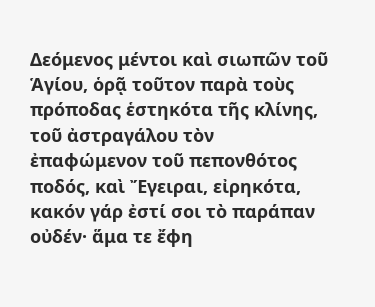Δεόμενος μέντοι καὶ σιωπῶν τοῦ Ἁγίου, ὁρᾷ τοῦτον παρὰ τοὺς πρόποδας ἑστηκότα τῆς κλίνης, τοῦ ἀστραγάλου τὸν ἐπαφώμενον τοῦ πεπονθότος ποδός, καὶ Ἔγειραι, εἰρηκότα, κακόν γάρ ἐστί σοι τὸ παράπαν οὐδέν· ἅμα τε ἔφη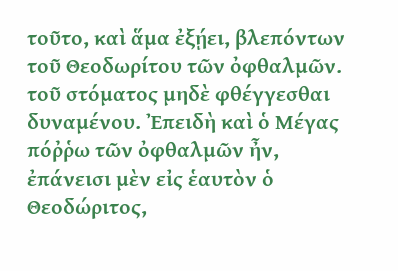τοῦτο, καὶ ἅμα ἐξῄει, βλεπόντων τοῦ Θεοδωρίτου τῶν ὀφθαλμῶν. τοῦ στόματος μηδὲ φθέγγεσθαι δυναμένου. Ἐπειδὴ καὶ ὁ Μέγας πόῤῥω τῶν ὀφθαλμῶν ἦν, ἐπάνεισι μὲν εἰς ἑαυτὸν ὁ Θεοδώριτος,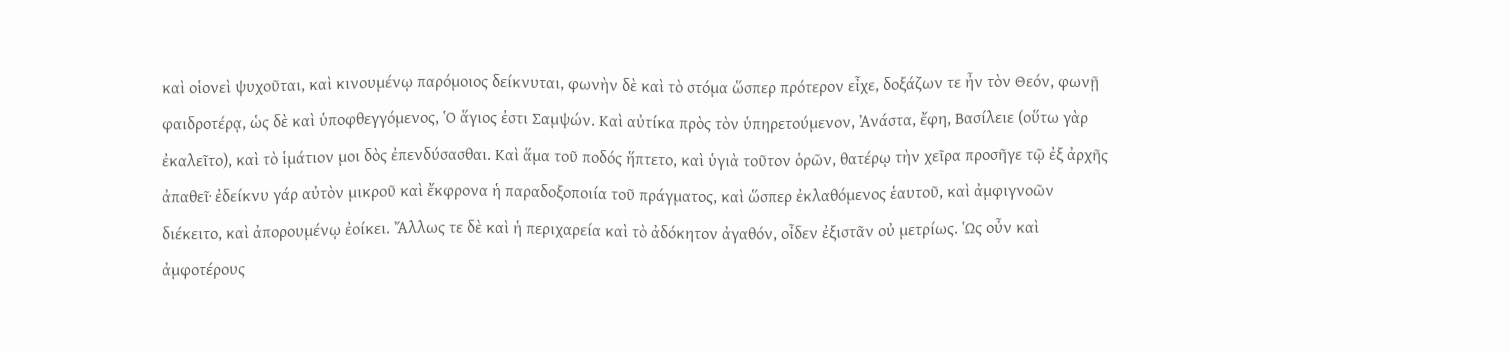καὶ οἱονεὶ ψυχοῦται, καὶ κινουμένῳ παρόμοιος δείκνυται, φωνὴν δὲ καὶ τὸ στόμα ὥσπερ πρότερον εἶχε, δοξάζων τε ἦν τὸν Θεόν, φωνῇ φαιδροτέρᾳ, ὡς δὲ καὶ ὑποφθεγγόμενος, Ὁ ἅγιος ἐστι Σαμψών. Καὶ αὐτίκα πρὸς τὸν ὑπηρετούμενον, Ἀνάστα, ἔφη, Βασίλειε (οὕτω γὰρ ἐκαλεῖτο), καὶ τὸ ἱμάτιον μοι δὸς ἐπενδύσασθαι. Καὶ ἅμα τοῦ ποδός ἥπτετο, καὶ ὑγιὰ τοῦτον ὁρῶν, θατέρῳ τὴν χεῖρα προσῆγε τῷ ἐξ ἀρχῆς ἀπαθεῖ· ἐδείκνυ γάρ αὐτὸν μικροῦ καὶ ἔκφρονα ἡ παραδοξοποιία τοῦ πράγματος, καὶ ὥσπερ ἐκλαθόμενος ἑαυτοῦ, καὶ ἀμφιγνοῶν διέκειτο, καὶ ἀπορουμένῳ ἐοίκει. Ἄλλως τε δὲ καὶ ἡ περιχαρεία καὶ τὸ ἀδόκητον ἀγαθόν, οἶδεν ἐξιστᾶν οὐ μετρίως. Ὡς οὖν καὶ ἀμφοτέρους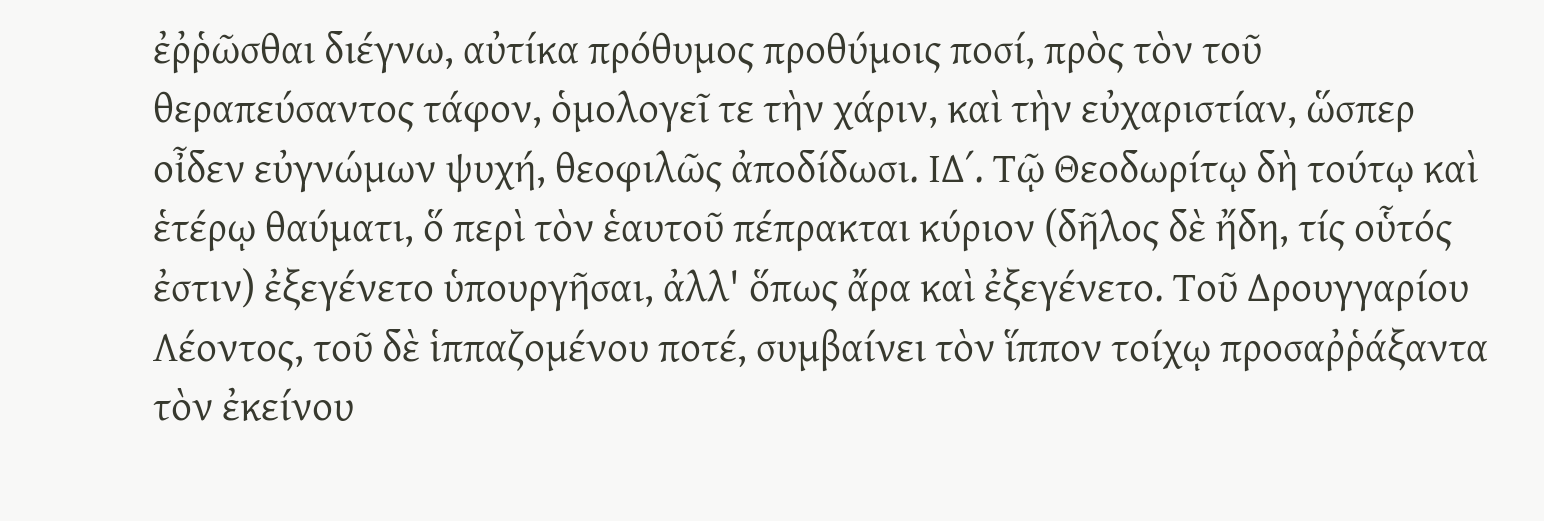ἐῤῥῶσθαι διέγνω, αὐτίκα πρόθυμος προθύμοις ποσί, πρὸς τὸν τοῦ θεραπεύσαντος τάφον, ὁμολογεῖ τε τὴν χάριν, καὶ τὴν εὐχαριστίαν, ὥσπερ οἶδεν εὐγνώμων ψυχή, θεοφιλῶς ἀποδίδωσι. ΙΔ΄. Τῷ Θεοδωρίτῳ δὴ τούτῳ καὶ ἑτέρῳ θαύματι, ὅ περὶ τὸν ἑαυτοῦ πέπρακται κύριον (δῆλος δὲ ἤδη, τίς οὗτός ἐστιν) ἐξεγένετο ὑπουργῆσαι, ἀλλ' ὅπως ἄρα καὶ ἐξεγένετο. Τοῦ Δρουγγαρίου Λέοντος, τοῦ δὲ ἱππαζομένου ποτέ, συμβαίνει τὸν ἵππον τοίχῳ προσαῤῥάξαντα τὸν ἐκείνου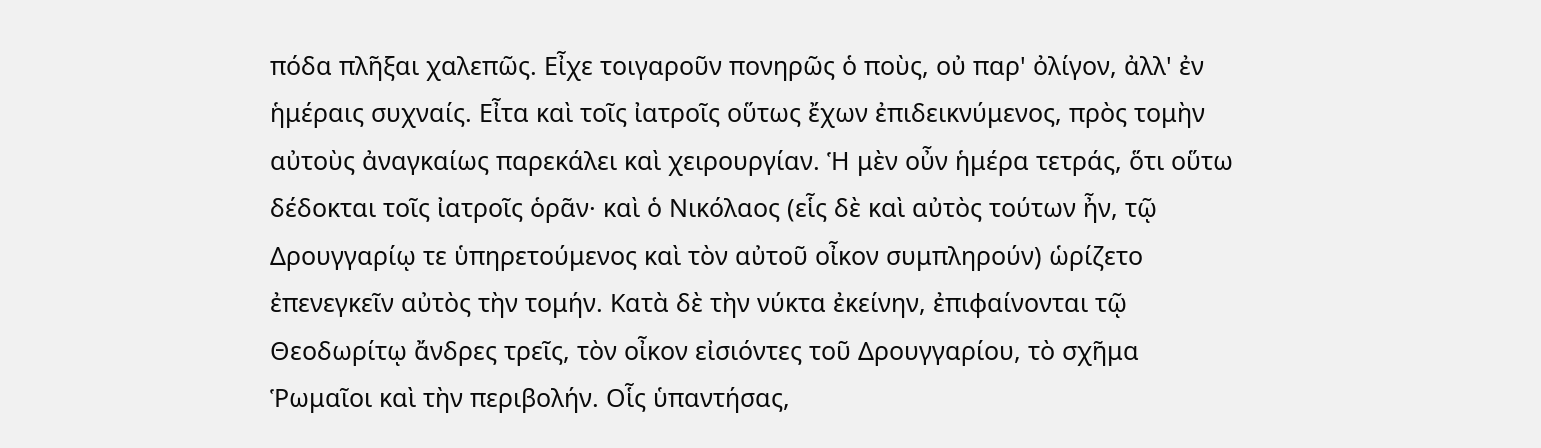πόδα πλῆξαι χαλεπῶς. Εἶχε τοιγαροῦν πονηρῶς ὁ ποὺς, οὐ παρ' ὀλίγον, ἀλλ' ἐν ἡμέραις συχναίς. Εἶτα καὶ τοῖς ἰατροῖς οὕτως ἔχων ἐπιδεικνύμενος, πρὸς τομὴν αὐτοὺς ἀναγκαίως παρεκάλει καὶ χειρουργίαν. Ἡ μὲν οὖν ἡμέρα τετράς, ὅτι οὕτω δέδοκται τοῖς ἰατροῖς ὁρᾶν· καὶ ὁ Νικόλαος (εἷς δὲ καὶ αὐτὸς τούτων ἦν, τῷ Δρουγγαρίῳ τε ὑπηρετούμενος καὶ τὸν αὐτοῦ οἶκον συμπληρούν) ὡρίζετο ἐπενεγκεῖν αὐτὸς τὴν τομήν. Κατὰ δὲ τὴν νύκτα ἐκείνην, ἐπιφαίνονται τῷ Θεοδωρίτῳ ἄνδρες τρεῖς, τὸν οἶκον εἰσιόντες τοῦ Δρουγγαρίου, τὸ σχῆμα Ῥωμαῖοι καὶ τὴν περιβολήν. Οἷς ὑπαντήσας,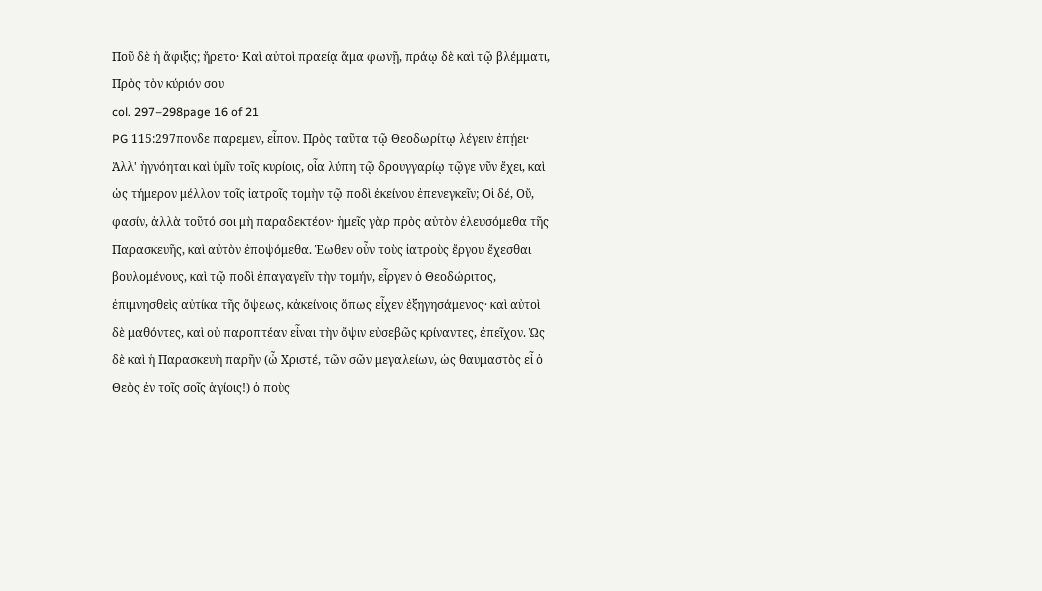Ποῦ δὲ ἡ ἄφιξις; ἤρετο· Καὶ αὐτοὶ πραείᾳ ἅμα φωνῇ, πράῳ δὲ καὶ τῷ βλέμματι, Πρὸς τὸν κύριόν σου
col. 297–298page 16 of 21
PG 115:297πονδε παρεμεν, εἶπον. Πρὸς ταῦτα τῷ Θεοδωρίτῳ λέγειν ἐπῄει· Ἀλλ' ἠγνόηται καὶ ὑμῖν τοῖς κυρίοις, οἷα λύπη τῷ δρουγγαρίῳ τῷγε νῦν ἔχει, καὶ ὡς τήμερον μέλλον τοῖς ἰατροῖς τομὴν τῷ ποδὶ ἐκείνου ἐπενεγκεῖν; Οἱ δέ, Οὔ, φασίν, ἀλλὰ τοῦτό σοι μὴ παραδεκτέον· ἡμεῖς γὰρ πρὸς αὐτὸν ἐλευσόμεθα τῆς Παρασκευῆς, καὶ αὐτὸν ἐποψόμεθα. Ἑωθεν οὖν τοὺς ἰατροὺς ἔργου ἔχεσθαι βουλομένους, καὶ τῷ ποδὶ ἐπαγαγεῖν τὴν τομήν, εἶργεν ὁ Θεοδώριτος, ἐπιμνησθεὶς αὐτίκα τῆς ὄψεως, κἀκείνοις ὅπως εἶχεν ἐξηγησάμενος· καὶ αὐτοὶ δὲ μαθόντες, καὶ οὐ παροπτέαν εἶναι τὴν ὄψιν εὐσεβῶς κρίναντες, ἐπεῖχον. Ὡς δὲ καὶ ἡ Παρασκευὴ παρῆν (ὦ Χριστέ, τῶν σῶν μεγαλείων, ὡς θαυμαστὸς εἶ ὁ Θεὸς ἐν τοῖς σοῖς ἁγίοις!) ὁ ποὺς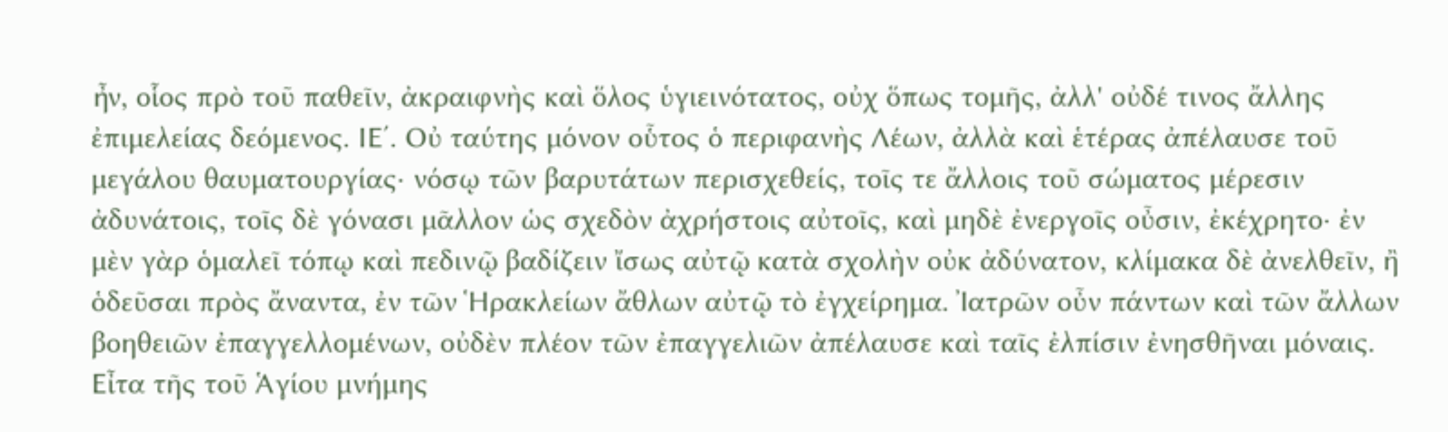ἦν, οἷος πρὸ τοῦ παθεῖν, ἀκραιφνὴς καὶ ὅλος ὑγιεινότατος, οὐχ ὅπως τομῆς, ἀλλ' οὐδέ τινος ἄλλης ἐπιμελείας δεόμενος. ΙΕ΄. Οὐ ταύτης μόνον οὗτος ὁ περιφανὴς Λέων, ἀλλὰ καὶ ἑτέρας ἀπέλαυσε τοῦ μεγάλου θαυματουργίας· νόσῳ τῶν βαρυτάτων περισχεθείς, τοῖς τε ἄλλοις τοῦ σώματος μέρεσιν ἀδυνάτοις, τοῖς δὲ γόνασι μᾶλλον ὡς σχεδὸν ἀχρήστοις αὐτοῖς, καὶ μηδὲ ἐνεργοῖς οὖσιν, ἐκέχρητο· ἐν μὲν γὰρ ὁμαλεῖ τόπῳ καὶ πεδινῷ βαδίζειν ἴσως αὐτῷ κατὰ σχολὴν οὐκ ἀδύνατον, κλίμακα δὲ ἀνελθεῖν, ἢ ὁδεῦσαι πρὸς ἄναντα, ἐν τῶν Ἡρακλείων ἄθλων αὐτῷ τὸ ἐγχείρημα. Ἰατρῶν οὖν πάντων καὶ τῶν ἄλλων βοηθειῶν ἐπαγγελλομένων, οὐδὲν πλέον τῶν ἐπαγγελιῶν ἀπέλαυσε καὶ ταῖς ἐλπίσιν ἐνησθῆναι μόναις. Εἶτα τῆς τοῦ Ἁγίου μνήμης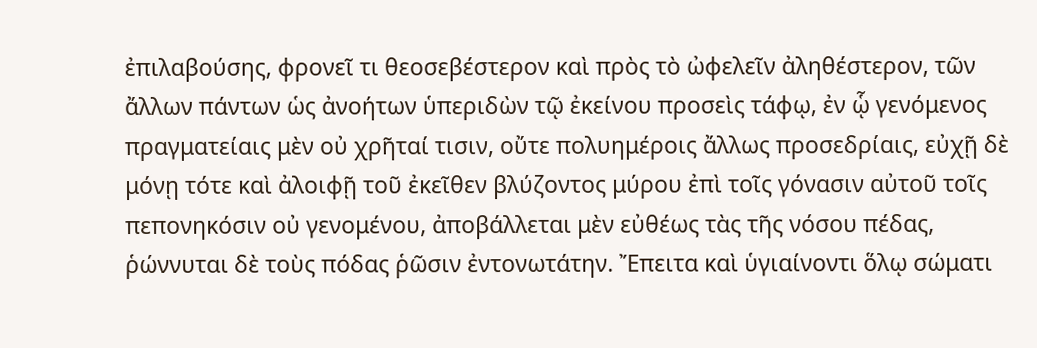ἐπιλαβούσης, φρονεῖ τι θεοσεβέστερον καὶ πρὸς τὸ ὠφελεῖν ἀληθέστερον, τῶν ἄλλων πάντων ὡς ἀνοήτων ὑπεριδὼν τῷ ἐκείνου προσεὶς τάφῳ, ἐν ᾧ γενόμενος πραγματείαις μὲν οὐ χρῆταί τισιν, οὔτε πολυημέροις ἄλλως προσεδρίαις, εὐχῇ δὲ μόνῃ τότε καὶ ἀλοιφῇ τοῦ ἐκεῖθεν βλύζοντος μύρου ἐπὶ τοῖς γόνασιν αὐτοῦ τοῖς πεπονηκόσιν οὐ γενομένου, ἀποβάλλεται μὲν εὐθέως τὰς τῆς νόσου πέδας, ῥώννυται δὲ τοὺς πόδας ῥῶσιν ἐντονωτάτην. Ἔπειτα καὶ ὑγιαίνοντι ὅλῳ σώματι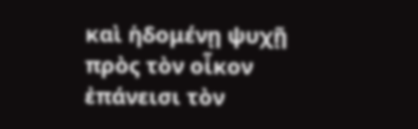καὶ ἡδομένῃ ψυχῇ πρὸς τὸν οἶκον ἐπάνεισι τὸν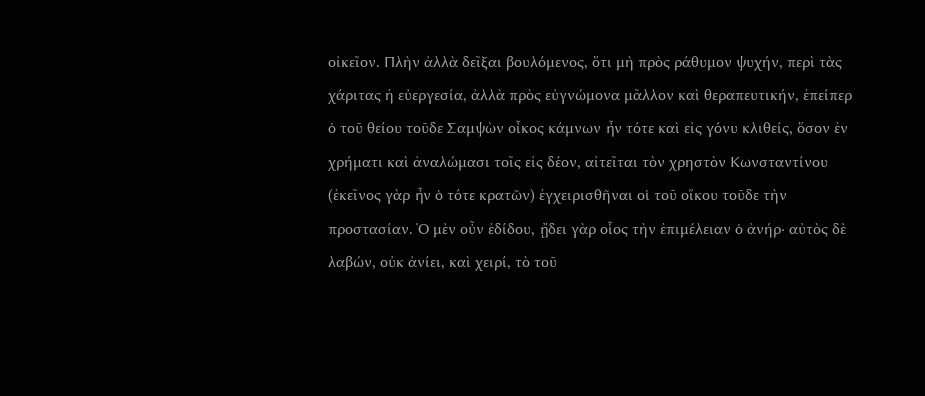οἰκεῖον. Πλὴν ἀλλὰ δεῖξαι βουλόμενος, ὅτι μὴ πρὸς ράθυμον ψυχήν, περὶ τὰς χάριτας ἡ εὐεργεσία, ἀλλὰ πρὸς εὐγνώμονα μᾶλλον καὶ θεραπευτικήν, ἐπείπερ ὁ τοῦ θείου τοῦδε Σαμψὼν οἶκος κάμνων ἦν τότε καὶ εἰς γόνυ κλιθείς, ὅσον ἐν χρήματι καὶ ἀναλώμασι τοῖς εἰς δέον, αἰτεῖται τὸν χρηστὸν Κωνσταντίνου (ἐκεῖνος γὰρ ἦν ὁ τότε κρατῶν) ἐγχειρισθῆναι οἱ τοῦ οἴκου τοῦδε τὴν προστασίαν. Ὁ μὲν οὖν ἐδίδου, ᾔδει γὰρ οἷος τὴν ἐπιμέλειαν ὁ ἀνήρ· αὐτὸς δὲ λαβών, οὐκ ἀνίει, καὶ χειρί, τὸ τοῦ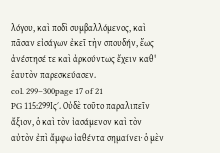λόγου, καὶ ποδὶ συμβαλλόμενος, καὶ πᾶσαν εἰσάγων ἐκεῖ τὴν σπουδήν, ἕως ἀνέστησέ τε καὶ ἀρκούντως ἔχειν καθ' ἑαυτὸν παρεσκεύασεν.
col. 299–300page 17 of 21
PG 115:299Ις΄. Οὐδὲ τοῦτο παραλιπεῖν ἄξιον, ὁ καὶ τὸν ἰασάμενον καὶ τὸν αὐτὸν ἐπὶ ἄμφω ἰαθέντα σημαίνει· ὁ μὲν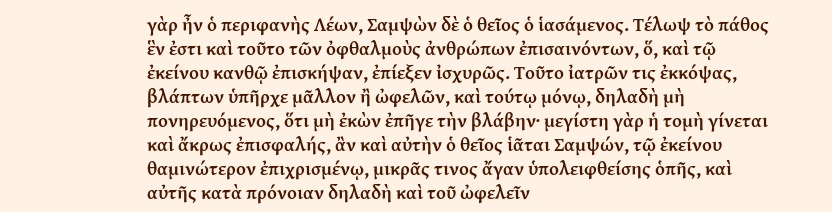γὰρ ἦν ὁ περιφανὴς Λέων, Σαμψὼν δὲ ὁ θεῖος ὁ ἱασάμενος. Τέλωψ τὸ πάθος ἓν ἐστι καὶ τοῦτο τῶν ὀφθαλμοὺς ἀνθρώπων ἐπισαινόντων, ὅ, καὶ τῷ ἐκείνου κανθῷ ἐπισκήψαν, ἐπίεξεν ἰσχυρῶς. Τοῦτο ἰατρῶν τις ἐκκόψας, βλάπτων ὑπῆρχε μᾶλλον ἢ ὠφελῶν, καὶ τούτῳ μόνῳ, δηλαδὴ μὴ πονηρευόμενος, ὅτι μὴ ἐκὼν ἐπῆγε τὴν βλάβην· μεγίστη γὰρ ἡ τομὴ γίνεται καὶ ἄκρως ἐπισφαλής, ἂν καὶ αὐτὴν ὁ θεῖος ἱᾶται Σαμψών, τῷ ἐκείνου θαμινώτερον ἐπιχρισμένῳ, μικρᾶς τινος ἄγαν ὑπολειφθείσης ὁπῆς, καὶ αὐτῆς κατὰ πρόνοιαν δηλαδὴ καὶ τοῦ ὠφελεῖν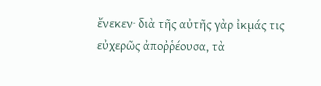ἔνεκεν· διὰ τῆς αὐτῆς γὰρ ἰκμάς τις εὐχερῶς ἀποῤῥέουσα, τὰ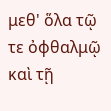μεθ' ὅλα τῷ τε ὀφθαλμῷ καὶ τῇ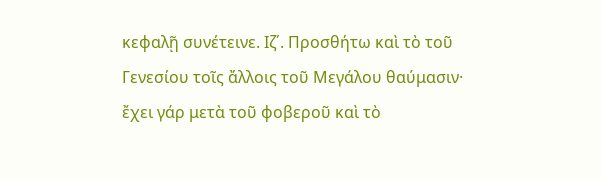κεφαλῇ συνέτεινε. Ιζ΄. Προσθήτω καὶ τὸ τοῦ Γενεσίου τοῖς ἄλλοις τοῦ Μεγάλου θαύμασιν· ἔχει γάρ μετὰ τοῦ φοβεροῦ καὶ τὸ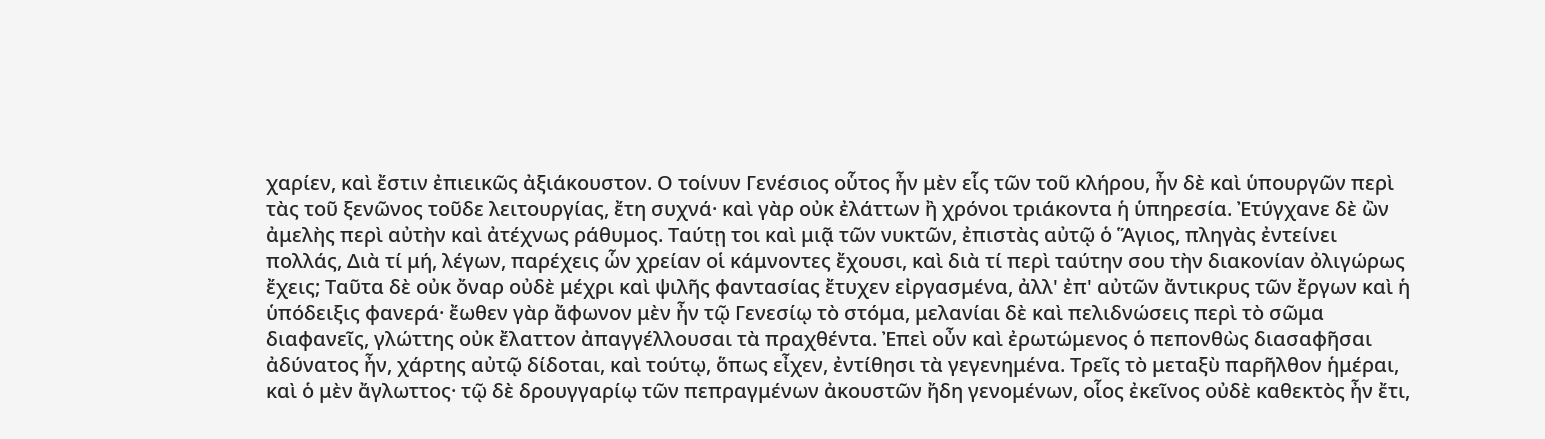χαρίεν, καὶ ἔστιν ἐπιεικῶς ἀξιάκουστον. Ο τοίνυν Γενέσιος οὗτος ἦν μὲν εἷς τῶν τοῦ κλήρου, ἦν δὲ καὶ ὑπουργῶν περὶ τὰς τοῦ ξενῶνος τοῦδε λειτουργίας, ἔτη συχνά· καὶ γὰρ οὐκ ἐλάττων ἢ χρόνοι τριάκοντα ἡ ὑπηρεσία. Ἐτύγχανε δὲ ὢν ἀμελὴς περὶ αὐτὴν καὶ ἀτέχνως ράθυμος. Ταύτῃ τοι καὶ μιᾷ τῶν νυκτῶν, ἐπιστὰς αὐτῷ ὁ Ἅγιος, πληγὰς ἐντείνει πολλάς, Διὰ τί μή, λέγων, παρέχεις ὧν χρείαν οἱ κάμνοντες ἔχουσι, καὶ διὰ τί περὶ ταύτην σου τὴν διακονίαν ὀλιγώρως ἔχεις; Ταῦτα δὲ οὐκ ὄναρ οὐδὲ μέχρι καὶ ψιλῆς φαντασίας ἔτυχεν εἰργασμένα, ἀλλ' ἐπ' αὐτῶν ἄντικρυς τῶν ἔργων καὶ ἡ ὑπόδειξις φανερά· ἔωθεν γὰρ ἄφωνον μὲν ἦν τῷ Γενεσίῳ τὸ στόμα, μελανίαι δὲ καὶ πελιδνώσεις περὶ τὸ σῶμα διαφανεῖς, γλώττης οὐκ ἔλαττον ἀπαγγέλλουσαι τὰ πραχθέντα. Ἐπεὶ οὖν καὶ ἐρωτώμενος ὁ πεπονθὼς διασαφῆσαι ἀδύνατος ἦν, χάρτης αὐτῷ δίδοται, καὶ τούτῳ, ὅπως εἶχεν, ἐντίθησι τὰ γεγενημένα. Τρεῖς τὸ μεταξὺ παρῆλθον ἡμέραι, καὶ ὁ μὲν ἄγλωττος· τῷ δὲ δρουγγαρίῳ τῶν πεπραγμένων ἀκουστῶν ἤδη γενομένων, οἷος ἐκεῖνος οὐδὲ καθεκτὸς ἦν ἔτι,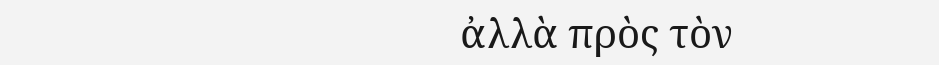ἀλλὰ πρὸς τὸν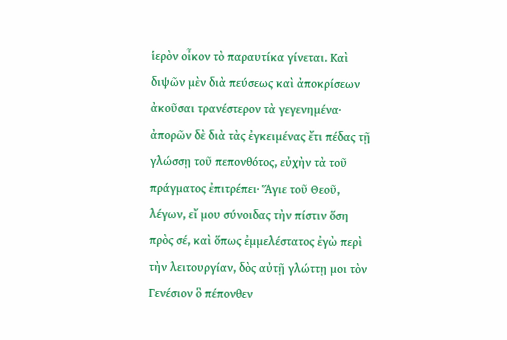ἱερὸν οἶκον τὸ παραυτίκα γίνεται. Καὶ διψῶν μὲν διὰ πεύσεως καὶ ἀποκρίσεων ἀκοῦσαι τρανέστερον τὰ γεγενημένα· ἀπορῶν δὲ διὰ τὰς ἐγκειμένας ἔτι πέδας τῇ γλώσσῃ τοῦ πεπονθότος, εὐχὴν τὰ τοῦ πράγματος ἐπιτρέπει· Ἅγιε τοῦ Θεοῦ, λέγων, εἴ μου σύνοιδας τὴν πίστιν ὅση πρὸς σέ, καὶ ὅπως ἐμμελέστατος ἐγὼ περὶ τὴν λειτουργίαν, δὸς αὐτῇ γλώττῃ μοι τὸν Γενέσιον ὃ πέπονθεν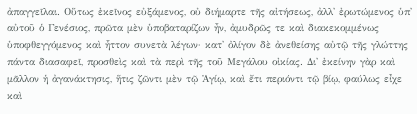ἀπαγγεῖλαι. Οὕτως ἐκεῖνος εὐξάμενος, οὐ διήμαρτε τῆς αἰτήσεως, ἀλλ' ἐρωτώμενος ὑπ' αὐτοῦ ὁ Γενέσιος, πρῶτα μὲν ὑποβαταρίζων ἦν, ἀμυδρῶς τε καὶ διακεκομμένως ὑποφθεγγόμενος καὶ ἧττον συνετὰ λέγων· κατ' ὀλίγον δὲ ἀνεθείσης αὐτῷ τῆς γλώττης πάντα διασαφεῖ, προσθεὶς καὶ τὰ περὶ τῆς τοῦ Μεγάλου οἰκίας. Δι' ἐκείνην γὰρ καὶ μᾶλλον ἡ ἀγανάκτησις, ἥτις ζῶντι μὲν τῷ Ἁγίῳ, καὶ ἔτι περιόντι τῷ βίῳ, φαύλως εἶχε καὶ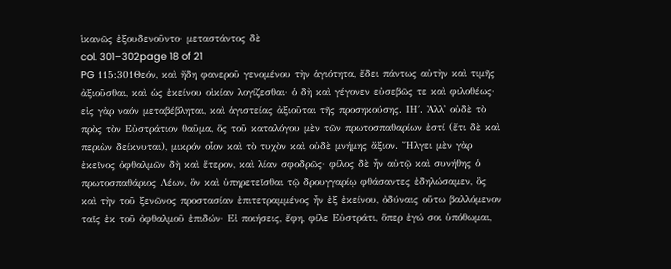ἱκανῶς ἐξουδενοῦντο· μεταστάντος δὲ
col. 301–302page 18 of 21
PG 115:301Θεόν, καὶ ἤδη φανεροῦ γενομένου τὴν ἁγιότητα, ἔδει πάντως αὐτὴν καὶ τιμῆς ἀξιοῦσθαι, καὶ ὡς ἐκείνου οἰκίαν λογίζεσθαι· ὁ δὴ καὶ γέγονεν εὐσεβῶς τε καὶ φιλοθέως· εἰς γὰρ ναόν μεταβέβληται, καὶ ἁγιστείας ἀξιοῦται τῆς προσηκούσης. ΙΗ΄. Ἀλλ᾽ οὐδὲ τὸ πρὸς τὸν Εὐστράτιον θαῦμα, ὅς τοῦ καταλόγου μὲν τῶν πρωτοσπαθαρίων ἐστί (ἔτι δὲ καὶ περιὼν δείκνυται), μικρόν οἷον καὶ τὸ τυχὸν καὶ οὐδὲ μνήμης ἄξιον. Ἤλγει μὲν γὰρ ἐκεῖνος ὀφθαλμῶν δὴ καὶ ἕτερον, καὶ λίαν σφοδρῶς· φίλος δὲ ἦν αὐτῷ καὶ συνήθης ὁ πρωτοσπαθάριος Λέων, ὃν καὶ ὑπηρετεῖσθαι τῷ δρουγγαρίῳ φθάσαντες ἐδηλώσαμεν, ὃς καὶ τὴν τοῦ ξενῶνος προστασίαν ἐπιτετραμμένος ἦν ἐξ ἐκείνου, ὀδύναις οὕτω βαλλόμενον ταῖς ἐκ τοῦ ὀφθαλμοῦ ἐπιδών· Εἰ ποιήσεις, ἔφη, φίλε Εὐστράτι, ὅπερ ἐγώ σοι ὑπόθωμαι,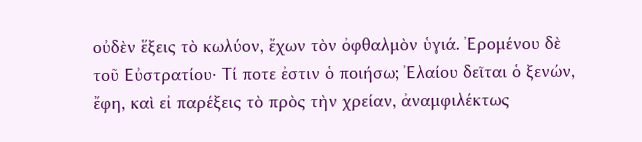οὐδὲν ἕξεις τὸ κωλύον, ἔχων τὸν ὀφθαλμὸν ὑγιά. Ἐρομένου δὲ τοῦ Εὐστρατίου· Τί ποτε ἐστιν ὁ ποιήσω; Ἐλαίου δεῖται ὁ ξενών, ἔφη, καὶ εἰ παρέξεις τὸ πρὸς τὴν χρείαν, ἀναμφιλέκτως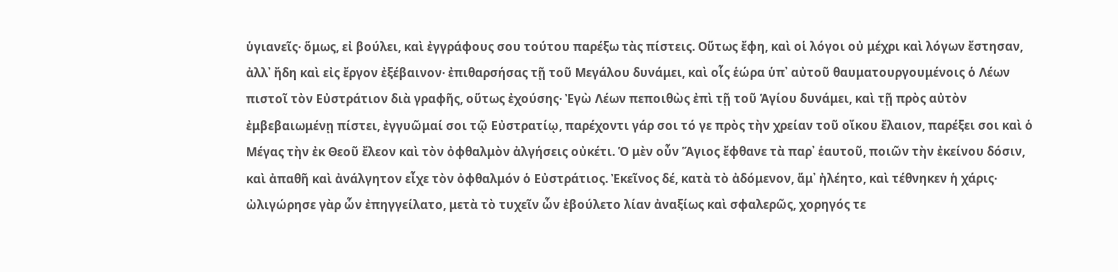ὑγιανεῖς· ὅμως, εἰ βούλει, καὶ ἐγγράφους σου τούτου παρέξω τὰς πίστεις. Οὕτως ἔφη, καὶ οἱ λόγοι οὐ μέχρι καὶ λόγων ἔστησαν, ἀλλ᾽ ἤδη καὶ εἰς ἔργον ἐξέβαινον· ἐπιθαρσήσας τῇ τοῦ Μεγάλου δυνάμει, καὶ οἷς ἑώρα ὑπ᾽ αὐτοῦ θαυματουργουμένοις ὁ Λέων πιστοῖ τὸν Εὐστράτιον διὰ γραφῆς, οὕτως ἐχούσης· Ἐγὼ Λέων πεποιθὼς ἐπὶ τῇ τοῦ Ἁγίου δυνάμει, καὶ τῇ πρὸς αὐτὸν ἐμβεβαιωμένῃ πίστει, ἐγγυῶμαί σοι τῷ Εὐστρατίῳ, παρέχοντι γάρ σοι τό γε πρὸς τὴν χρείαν τοῦ οἴκου ἔλαιον, παρέξει σοι καὶ ὁ Μέγας τὴν ἐκ Θεοῦ ἔλεον καὶ τὸν ὀφθαλμὸν ἀλγήσεις οὐκέτι. Ὁ μὲν οὖν Ἅγιος ἔφθανε τὰ παρ᾽ ἑαυτοῦ, ποιῶν τὴν ἐκείνου δόσιν, καὶ ἀπαθῆ καὶ ἀνάλγητον εἶχε τὸν ὀφθαλμόν ὁ Εὐστράτιος. Ἐκεῖνος δέ, κατὰ τὸ ἀδόμενον, ἅμ᾽ ἠλέητο, καὶ τέθνηκεν ἡ χάρις· ὠλιγώρησε γὰρ ὧν ἐπηγγείλατο, μετὰ τὸ τυχεῖν ὧν ἐβούλετο λίαν ἀναξίως καὶ σφαλερῶς, χορηγός τε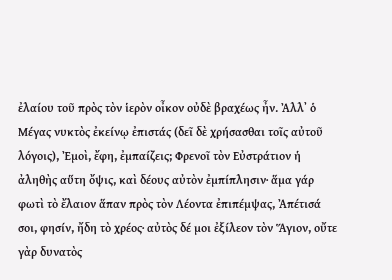ἐλαίου τοῦ πρὸς τὸν ἱερὸν οἶκον οὐδὲ βραχέως ἦν. Ἀλλ᾽ ὁ Μέγας νυκτὸς ἐκείνῳ ἐπιστάς (δεῖ δὲ χρήσασθαι τοῖς αὐτοῦ λόγοις), Ἐμοὶ, ἔφη, ἐμπαίζεις; Φρενοῖ τὸν Εὐστράτιον ἡ ἀληθὴς αὕτη ὄψις, καὶ δέους αὐτὸν ἐμπίπλησιν· ἅμα γάρ φωτὶ τὸ ἔλαιον ἅπαν πρὸς τὸν Λέοντα ἐπιπέμψας, Ἀπέτισά σοι, φησίν, ἤδη τὸ χρέος· αὐτὸς δέ μοι ἐξίλεον τὸν Ἅγιον, οὔτε γὰρ δυνατὸς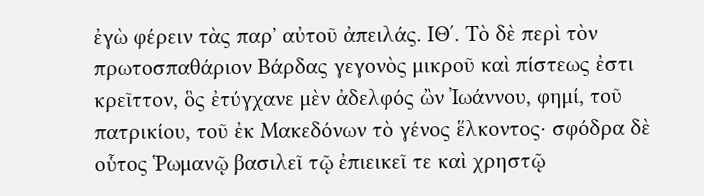ἐγὼ φέρειν τὰς παρ᾽ αὐτοῦ ἀπειλάς. ΙΘ΄. Τὸ δὲ περὶ τὸν πρωτοσπαθάριον Βάρδας γεγονὸς μικροῦ καὶ πίστεως ἐστι κρεῖττον, ὃς ἐτύγχανε μὲν ἀδελφός ὢν Ἰωάννου, φημί, τοῦ πατρικίου, τοῦ ἐκ Μακεδόνων τὸ γένος ἕλκοντος· σφόδρα δὲ οὗτος Ῥωμανῷ βασιλεῖ τῷ ἐπιεικεῖ τε καὶ χρηστῷ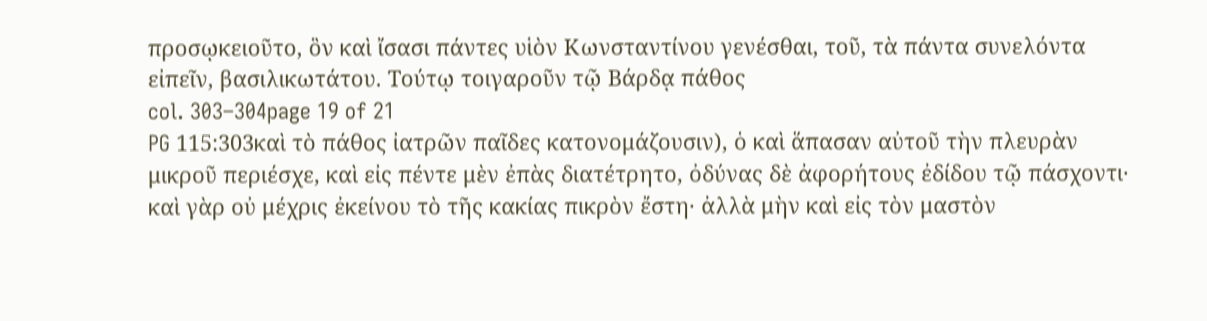προσῳκειοῦτο, ὃν καὶ ἴσασι πάντες υἱὸν Κωνσταντίνου γενέσθαι, τοῦ, τὰ πάντα συνελόντα εἰπεῖν, βασιλικωτάτου. Τούτῳ τοιγαροῦν τῷ Βάρδᾳ πάθος
col. 303–304page 19 of 21
PG 115:303καὶ τὸ πάθος ἰατρῶν παῖδες κατονομάζουσιν), ὁ καὶ ἅπασαν αὐτοῦ τὴν πλευρὰν μικροῦ περιέσχε, καὶ εἰς πέντε μὲν ἐπὰς διατέτρητο, ὀδύνας δὲ ἀφορήτους ἐδίδου τῷ πάσχοντι· καὶ γὰρ οὐ μέχρις ἐκείνου τὸ τῆς κακίας πικρὸν ἔστη· ἀλλὰ μὴν καὶ εἰς τὸν μαστὸν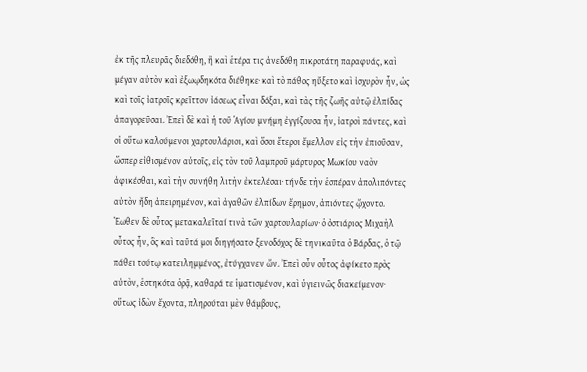ἐκ τῆς πλευρᾶς διεδόθη, ἢ καὶ ἑτέρα τις ἀνεδόθη πικροτάτη παραφυάς, καὶ μέγαν αὐτὸν καὶ ἐξωῳδηκότα διέθηκε· καὶ τὸ πάθος ηὔξετο καὶ ἰσχυρὸν ἦν, ὡς καὶ τοῖς ἰατροῖς κρεῖττον ἰάσεως εἶναι δόξαι, καὶ τὰς τῆς ζωῆς αὐτῷ ἐλπίδας ἀπαγορεῦσαι. Ἐπεὶ δὲ καὶ ἡ τοῦ Ἁγίου μνήμη ἐγγίζουσα ἦν, ἰατροὶ πάντες, καὶ οἱ οὕτω καλούμενοι χαρτουλάριοι, καὶ ὅσοι ἕτεροι ἔμελλον εἰς τὴν ἐπιοῦσαν, ὥσπερ εἰθισμένον αὐτοῖς, εἰς τὸν τοῦ λαμπροῦ μάρτυρος Μωκίου ναὸν ἀφικέσθαι, καὶ τὴν συνήθη λιτὴν ἐκτελέσαι· τήνδε τὴν ἑσπέραν ἀπολιπόντες αὐτὸν ἤδη ἀπειρημένον, καὶ ἀγαθῶν ἐλπίδων ἔρημον, ἀπιόντες ᾤχοντο. Ἑωθεν δὲ οὗτος μετακαλεῖταί τινὰ τῶν χαρτουλαρίων· ὁ ὀστιάριος Μιχαὴλ οὗτος ἦν, ὃς καὶ ταῦτά μοι διηγήσατο· ξενοδόχος δὲ τηνικαῦτα ὁ Βάρδας, ὁ τῷ πάθει τούτῳ κατειλημμένος, ἐτύγχανεν ὤν. Ἐπεὶ οὖν οὗτος ἀφίκετο πρὸς αὐτὸν, ἑστηκότα ὁρᾷ, καθαρά τε ἱματισμένον, καὶ ὑγιεινῶς διακείμενον· οὕτως ἰδὼν ἔχοντα, πληρούται μὲν θάμβους,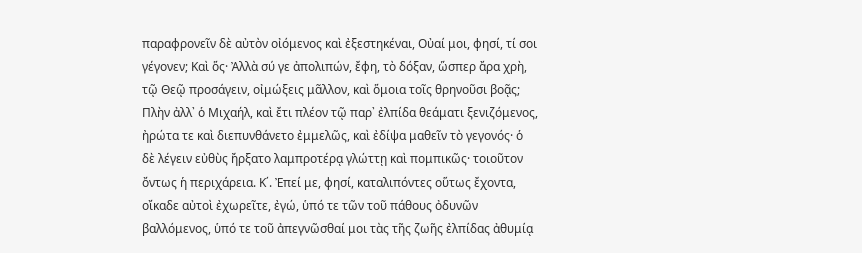παραφρονεῖν δὲ αὐτὸν οἰόμενος καὶ ἐξεστηκέναι, Οὐαί μοι, φησί, τί σοι γέγονεν; Καὶ ὅς· Ἀλλὰ σύ γε ἀπολιπών, ἔφη, τὸ δόξαν, ὥσπερ ἄρα χρὴ, τῷ Θεῷ προσάγειν, οἰμώξεις μᾶλλον, καὶ ὅμοια τοῖς θρηνοῦσι βοᾷς; Πλὴν ἀλλ᾽ ὁ Μιχαήλ, καὶ ἔτι πλέον τῷ παρ᾽ ἐλπίδα θεάματι ξενιζόμενος, ἠρώτα τε καὶ διεπυνθάνετο ἐμμελῶς, καὶ ἐδίψα μαθεῖν τὸ γεγονός· ὁ δὲ λέγειν εὐθὺς ἤρξατο λαμπροτέρᾳ γλώττῃ καὶ πομπικῶς· τοιοῦτον ὄντως ἡ περιχάρεια. Κ΄. Ἐπεί με, φησί, καταλιπόντες οὕτως ἔχοντα, οἴκαδε αὐτοὶ ἐχωρεῖτε, ἐγώ, ὑπό τε τῶν τοῦ πάθους ὀδυνῶν βαλλόμενος, ὑπό τε τοῦ ἀπεγνῶσθαί μοι τὰς τῆς ζωῆς ἐλπίδας ἀθυμίᾳ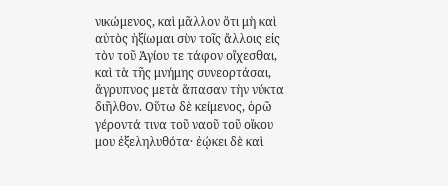νικώμενος, καὶ μᾶλλον ὅτι μὴ καὶ αὐτὸς ἠξίωμαι σὺν τοῖς ἄλλοις εἰς τὸν τοῦ Ἁγίου τε τάφον οἴχεσθαι, καὶ τὰ τῆς μνήμης συνεορτάσαι, ἄγρυπνος μετὰ ἅπασαν τὴν νύκτα διῆλθον. Οὕτω δὲ κείμενος, ὁρῶ γέροντά τινα τοῦ ναοῦ τοῦ οἴκου μου ἐξεληλυθότα· ἐῴκει δὲ καὶ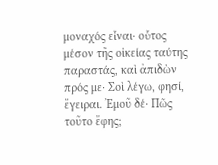μοναχός εἶναι· οὗτος μέσον τῆς οἰκείας ταύτης παραστάς, καὶ ἀπιδὼν πρός με· Σοὶ λέγω, φησί, ἔγειραι. Ἐμοῦ δέ· Πῶς τοῦτο ἔφης;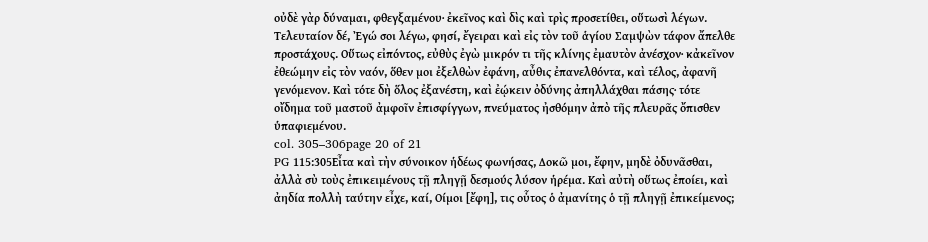οὐδὲ γὰρ δύναμαι, φθεγξαμένου· ἐκεῖνος καὶ δὶς καὶ τρὶς προσετίθει, οὕτωσὶ λέγων. Τελευταίον δέ, Ἐγώ σοι λέγω, φησί, ἔγειραι καὶ εἰς τὸν τοῦ ἁγίου Σαμψὼν τάφον ἄπελθε προστάχους. Οὕτως εἰπόντος, εὐθὺς ἐγὼ μικρόν τι τῆς κλίνης ἐμαυτὸν ἀνέσχον· κἀκεῖνον ἐθεώμην εἰς τὸν ναόν, ὅθεν μοι ἐξελθὼν ἐφάνη, αὖθις ἐπανελθόντα, καὶ τέλος, ἀφανῆ γενόμενον. Καὶ τότε δὴ ὅλος ἐξανέστη, καὶ ἐῴκειν ὀδύνης ἀπηλλάχθαι πάσης· τότε οἴδημα τοῦ μαστοῦ ἀμφοῖν ἐπισφίγγων, πνεύματος ἠσθόμην ἀπὸ τῆς πλευρᾶς ὄπισθεν ὑπαφιεμένου.
col. 305–306page 20 of 21
PG 115:305Εἶτα καὶ τὴν σύνοικον ἡδέως φωνήσας, Δοκῶ μοι, ἔφην, μηδὲ ὀδυνᾶσθαι, ἀλλὰ σὺ τοὺς ἐπικειμένους τῇ πληγῇ δεσμούς λύσον ἡρέμα. Καὶ αὐτὴ οὕτως ἐποίει, καὶ ἀηδία πολλὴ ταύτην εἶχε, καί, Οίμοι [ἔφη], τις οὗτος ὁ ἀμανίτης ὁ τῇ πληγῇ ἐπικείμενος;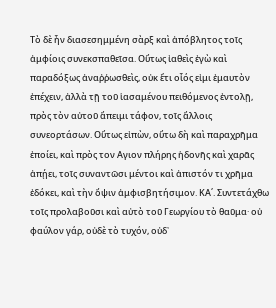Τὸ δὲ ἦν διασεσημμένη σὰρξ καὶ ἀπόβλητος τοῖς ἀμφίοις συνεκσπαθεῖσα. Οὕτως ἰαθεὶς ἐγὼ καὶ παραδόξως ἀναῤῥωσθεὶς, οὐκ ἔτι οἷός εἰμι ἐμαυτὸν ἐπέχειν, ἀλλὰ τῇ τοῦ ἱασαμένου πειθόμενος ἐντολῇ, πρὸς τὸν αὐτοῦ ἄπειμι τάφον, τοῖς ἄλλοις συνεορτάσων. Οὕτως εἰπὼν, οὕτω δὴ καὶ παραχρῆμα ἐποίει, καὶ πρὸς τον Αγιον πλήρης ἡδονῆς καὶ χαρᾶς ἀπῄει, τοῖς συναντῶσι μέντοι καὶ ἀπιστόν τι χρῆμα ἐδόκει, καὶ τὴν ὄψιν ἀμφισβητήσιμον. ΚΑ΄. Συντετάχθω τοῖς προλαβοῦσι καὶ αὐτὸ τοῦ Γεωργίου τὸ θαῦμα· οὐ φαύλον γάρ, οὐδὲ τὸ τυχόν, οὐδ᾿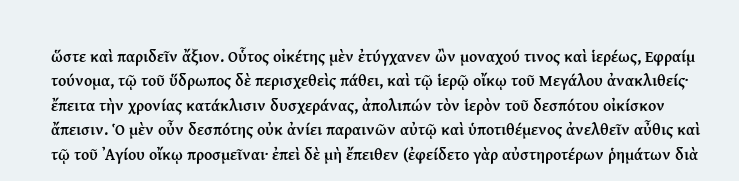ὥστε καὶ παριδεῖν ἄξιον. Οὗτος οἰκέτης μὲν ἐτύγχανεν ὢν μοναχού τινος καὶ ἱερέως, Εφραίμ τούνομα, τῷ τοῦ ὕδρωπος δὲ περισχεθεὶς πάθει, καὶ τῷ ἱερῷ οἴκῳ τοῦ Μεγάλου ἀνακλιθείς· ἔπειτα τὴν χρονίας κατάκλισιν δυσχεράνας, ἀπολιπών τὸν ἱερὸν τοῦ δεσπότου οἰκίσκον ἄπεισιν. Ὁ μὲν οὖν δεσπότης οὐκ ἀνίει παραινῶν αὐτῷ καὶ ὑποτιθέμενος ἀνελθεῖν αὖθις καὶ τῷ τοῦ ᾿Αγίου οἴκῳ προσμεῖναι· ἐπεὶ δὲ μὴ ἔπειθεν (ἐφείδετο γὰρ αὐστηροτέρων ῥημάτων διὰ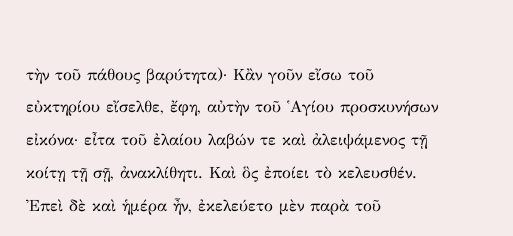τὴν τοῦ πάθους βαρύτητα)· Κἂν γοῦν εἴσω τοῦ εὐκτηρίου εἴσελθε, ἔφη, αὐτὴν τοῦ ῾Αγίου προσκυνήσων εἰκόνα· εἶτα τοῦ ἐλαίου λαβών τε καὶ ἀλειψάμενος τῇ κοίτῃ τῇ σῇ, ἀνακλίθητι. Καὶ ὃς ἐποίει τὸ κελευσθέν. Ἐπεὶ δὲ καὶ ἡμέρα ἦν, ἐκελεύετο μὲν παρὰ τοῦ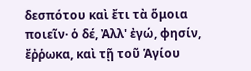δεσπότου καὶ ἔτι τὰ ὅμοια ποιεῖν· ὁ δέ, Ἀλλ' ἐγώ, φησίν, ἔῤῥωκα, καὶ τῇ τοῦ Ἁγίου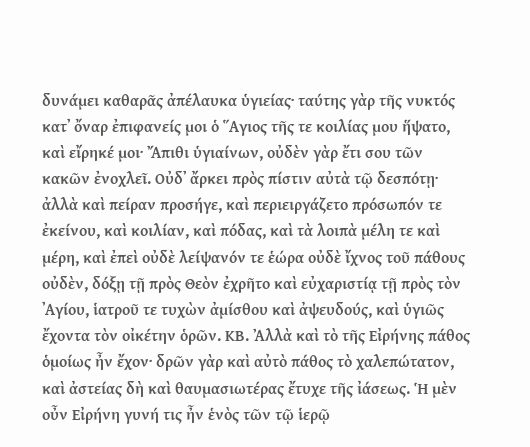δυνάμει καθαρᾶς ἀπέλαυκα ὑγιείας· ταύτης γὰρ τῆς νυκτός κατ᾿ ὄναρ ἐπιφανείς μοι ὁ ῞Αγιος τῆς τε κοιλίας μου ἥψατο, καὶ εἴρηκέ μοι· Ἄπιθι ὑγιαίνων, οὐδὲν γὰρ ἔτι σου τῶν κακῶν ἐνοχλεῖ. Οὐδ᾽ ἄρκει πρὸς πίστιν αὐτὰ τῷ δεσπότῃ· ἀλλὰ καὶ πείραν προσήγε, καὶ περιειργάζετο πρόσωπόν τε ἐκείνου, καὶ κοιλίαν, καὶ πόδας, καὶ τὰ λοιπὰ μέλη τε καὶ μέρη, καὶ ἐπεὶ οὐδὲ λείψανόν τε ἑώρα οὐδὲ ἴχνος τοῦ πάθους οὐδὲν, δόξῃ τῇ πρὸς Θεὸν ἐχρῆτο καὶ εὐχαριστίᾳ τῇ πρὸς τὸν ᾿Αγίου, ἱατροῦ τε τυχὼν ἀμίσθου καὶ ἀψευδούς, καὶ ὑγιῶς ἔχοντα τὸν οἰκέτην ὁρῶν. ΚΒ. Ἀλλὰ καὶ τὸ τῆς Εἰρήνης πάθος ὁμοίως ἦν ἔχον· δρῶν γὰρ καὶ αὐτὸ πάθος τὸ χαλεπώτατον, καὶ ἀστείας δὴ καὶ θαυμασιωτέρας ἔτυχε τῆς ἰάσεως. Ἡ μὲν οὖν Εἰρήνη γυνή τις ἦν ἑνὸς τῶν τῷ ἱερῷ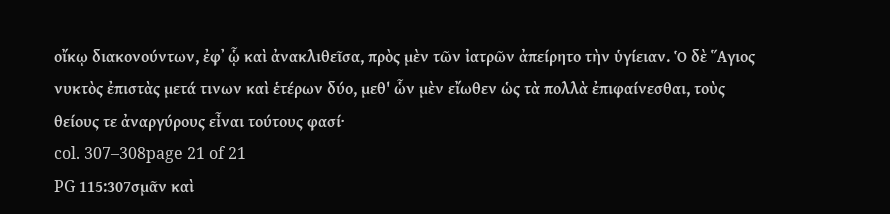οἴκῳ διακονούντων, ἐφ᾽ ᾧ καὶ ἀνακλιθεῖσα, πρὸς μὲν τῶν ἰατρῶν ἀπείρητο τὴν ὑγίειαν. Ὁ δὲ ῞Αγιος νυκτὸς ἐπιστὰς μετά τινων καὶ ἑτέρων δύο, μεθ' ὧν μὲν εἴωθεν ὡς τὰ πολλὰ ἐπιφαίνεσθαι, τοὺς θείους τε ἀναργύρους εἶναι τούτους φασί·
col. 307–308page 21 of 21
PG 115:307σμᾶν καὶ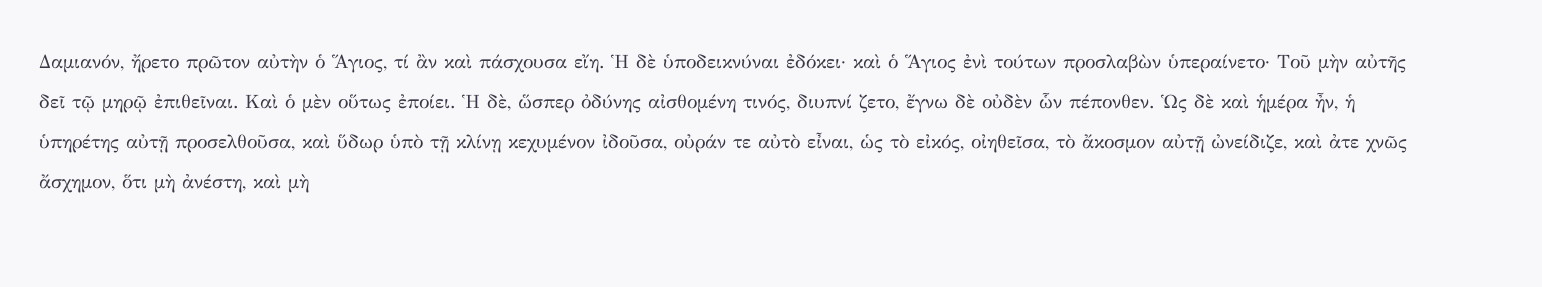Δαμιανόν, ἤρετο πρῶτον αὐτὴν ὁ Ἅγιος, τί ἂν καὶ πάσχουσα εἴη. Ἡ δὲ ὑποδεικνύναι ἐδόκει· καὶ ὁ Ἅγιος ἐνὶ τούτων προσλαβὼν ὑπεραίνετο· Τοῦ μὴν αὐτῆς δεῖ τῷ μηρῷ ἐπιθεῖναι. Καὶ ὁ μὲν οὕτως ἐποίει. Ἡ δὲ, ὥσπερ ὀδύνης αἰσθομένη τινός, διυπνί ζετο, ἔγνω δὲ οὐδὲν ὧν πέπονθεν. Ὡς δὲ καὶ ἡμέρα ἦν, ἡ ὑπηρέτης αὐτῇ προσελθοῦσα, καὶ ὕδωρ ὑπὸ τῇ κλίνῃ κεχυμένον ἰδοῦσα, οὐράν τε αὐτὸ εἶναι, ὡς τὸ εἰκός, οἰηθεῖσα, τὸ ἄκοσμον αὐτῇ ὠνείδιζε, καὶ ἀτε χνῶς ἄσχημον, ὅτι μὴ ἀνέστη, καὶ μὴ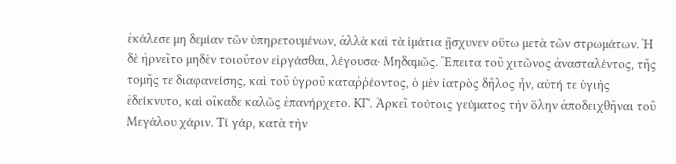ἐκάλεσε μη δεμίαν τῶν ὑπηρετουμένων, ἀλλὰ καὶ τὰ ἱμάτια ᾔσχυνεν οὕτω μετὰ τῶν στρωμάτων. Ἡ δὲ ἠρνεῖτο μηδὲν τοιοῦτον εἰργάσθαι, λέγουσα· Μηδαμῶς. Ἔπειτα τοῦ χιτῶνος ἀνασταλέντος, τῆς τομῆς τε διαφανείσης, καὶ τοῦ ὑγροῦ καταῤῥέοντος, ὁ μὲν ἰατρὸς δῆλος ἦν, αὐτή τε ὑγιὴς ἐδείκνυτο, καὶ οἴκαδε καλῶς ἐπανήρχετο. ΚΓ'. Ἀρκεῖ τούτοις γεύματος τὴν ὅλην ἀποδειχθῆναι τοῦ Μεγάλου χάριν. Τί γάρ, κατὰ τὴν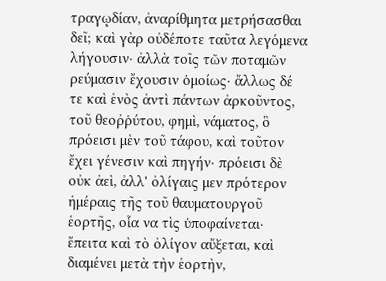τραγῳδίαν, ἀναρίθμητα μετρήσασθαι δεῖ; καὶ γὰρ οὐδέποτε ταῦτα λεγόμενα λήγουσιν· ἀλλὰ τοῖς τῶν ποταμῶν ρεύμασιν ἔχουσιν ὁμοίως· ἄλλως δέ τε καὶ ἑνὸς ἀντὶ πάντων ἀρκοῦντος, τοῦ θεοῤῥύτου, φημὶ, νάματος, ὃ πρόεισι μὲν τοῦ τάφου, καὶ τοῦτον ἔχει γένεσιν καὶ πηγήν· πρόεισι δὲ οὐκ ἀεὶ, ἀλλ' ὀλίγαις μεν πρότερον ἡμέραις τῆς τοῦ θαυματουργοῦ ἑορτῆς, οἷα να τὶς ὑποφαίνεται· ἔπειτα καὶ τὸ ὀλίγον αὔξεται, καὶ διαμένει μετὰ τὴν ἑορτὴν,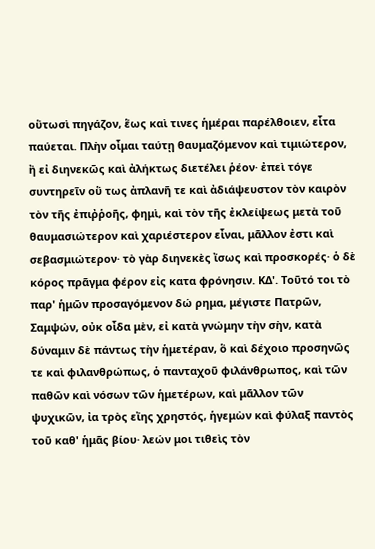οὕτωσὶ πηγάζον, ἕως καὶ τινες ἡμέραι παρέλθοιεν, εἶτα παύεται. Πλὴν οἶμαι ταύτῃ θαυμαζόμενον καὶ τιμιώτερον, ἢ εἰ διηνεκῶς καὶ ἀλήκτως διετέλει ῥέον· ἐπεὶ τόγε συντηρεῖν οὕ τως ἀπλανῆ τε καὶ ἀδιάψευστον τὸν καιρὸν τὸν τῆς ἐπιῤῥοῆς, φημὶ, καὶ τὸν τῆς ἐκλείψεως μετὰ τοῦ θαυμασιώτερον καὶ χαριέστερον εἶναι, μᾶλλον ἐστι καὶ σεβασμιώτερον· τὸ γὰρ διηνεκὲς ἴσως καὶ προσκορές· ὁ δὲ κόρος πρᾶγμα φέρον εἰς κατα φρόνησιν. ΚΔ'. Τοῦτό τοι τὸ παρ' ἡμῶν προσαγόμενον δώ ρημα, μέγιστε Πατρῶν, Σαμψών, οὐκ οἶδα μὲν, εἰ κατὰ γνώμην τὴν σὴν, κατὰ δύναμιν δὲ πάντως τὴν ἡμετέραν, ὃ καὶ δέχοιο προσηνῶς τε καὶ φιλανθρώπως, ὁ πανταχοῦ φιλάνθρωπος, καὶ τῶν παθῶν καὶ νόσων τῶν ἡμετέρων, καὶ μᾶλλον τῶν ψυχικῶν, ἰα τρὸς εἴης χρηστός, ἡγεμὼν καὶ φύλαξ παντὸς τοῦ καθ' ἡμᾶς βίου· λεών μοι τιθεὶς τὸν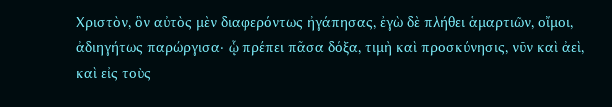Χριστὸν, ὃν αὐτὸς μὲν διαφερόντως ἠγάπησας, ἐγὼ δὲ πλήθει ἁμαρτιῶν, οἴμοι, ἀδιηγήτως παρώργισα· ᾧ πρέπει πᾶσα δόξα, τιμὴ καὶ προσκύνησις, νῦν καὶ ἀεὶ, καὶ εἰς τοὺς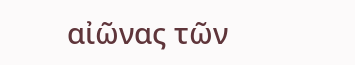αἰῶνας τῶν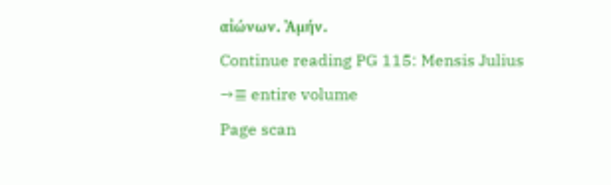αἰώνων. Ἀμήν.
Continue reading PG 115: Mensis Julius →≣ entire volume
Page scan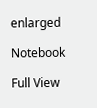enlarged

Notebook

Full View